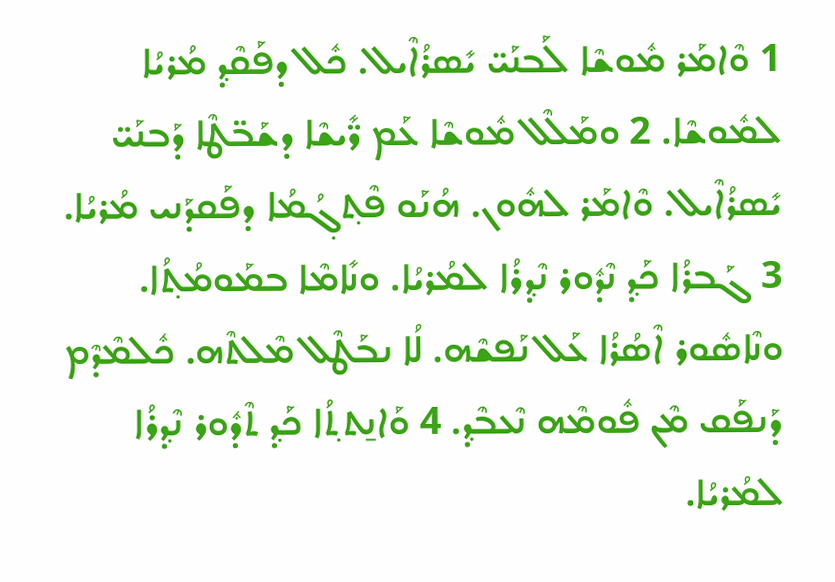1 ܘܶܐܡܰܪ ܡܽܘܫܶܐ ܠܰܒܢܰܝ̈ ܝܺܣܪܳܐܶܝܠ. ܟܽܠ ܕܦܰܩܶܕ݂ ܡܳܪܝܳܐ ܠܡܽܘܫܶܐ. 2 ܘܡܰܠܶܠ ܡܽܘܫܶܐ ܥܰܡ ܖ̈ܺܝܫܶܐ ܕܫܰܒ̈ܛܶܐ ܕܰܒܢܰܝ̈ ܝܺܣܪܳܐܶܝܠ. ܘܶܐܡܰܪ ܠܗܽܘܢ. ܗܳܢܰܘ ܦܶܬ݂ܓ݂ܳܡܳܐ ܕܦܰܩܕܰܢܝ ܡܳܪܝܳܐ. 3 ܓܰܒܪܳܐ ܟܰܕ݂ ܢܶܕܽܘܪ ܢܶܕ݂ܪܳܐ ܠܡܳܪܝܳܐ. ܘܢܺܐܡܶܐ ܒܡܰܘܡܳܬ݂ܳܐ. ܘܢܶܐܣܽܘܪ ܐܶܣܳܪܳܐ ܥܰܠ ܢܰܦܫܶܗ. ܠܳܐ ܢܒܰܛܶܠ ܡܶܠܬܶܗ. ܟܽܠܡܶܕܶܡ ܕܰܢܦܰܩ ܡܶܢ ܦܽܘܡܶܗ ܢܶܥܒܶܕ݂. 4 ܘܰܐܢ̱ܬܬ݂ܳܐ ܟܰܕ݂ ܬܶܕܽܘܪ ܢܶܕ݂ܪܳܐ ܠܡܳܪܝܳܐ.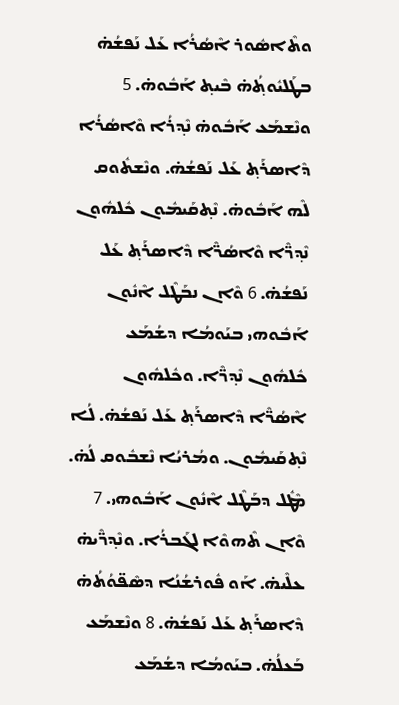ܘܬܶܐܣܽܘܪ ܐܶܣܳܪܳܐ ܥܰܠ ܢܰܦܫܳܗ̇ ܒܛܰܠܝܽܘܬ݂ܳܗ̇ ܒܶܝܬ݂ ܐܰܒܽܘܗ̇. 5 ܘܢܶܫܡܰܥ ܐܰܒܽܘܗ̇ ܢܶܕ݂ܪܳܐ ܘܶܐܣܳܪܳܐ ܕܶܐܣܪܰܬ݂ ܥܰܠ ܢܰܦܫܳܗ̇. ܘܢܶܫܬܽܘܩ ܠܶܗ ܐܰܒܽܘܗ̇. ܢܶܬ݂ܩܰܝܡܽܘܢ ܟܽܠܗܽܘܢ ܢܶܕ݂ܖ̈ܶܐ ܘܶܐܣܳܖ̈ܶܐ ܕܶܐܣܪܰܬ݂ ܥܰܠ ܢܰܦܫܳܗ̇. 6 ܘܶܐܢ ܢܒܰܛܶܠ ܐܶܢܽܘܢ ܐܰܒܽܘܗܝ ܒܝܰܘܡܳܐ ܕܫܳܡܰܥ ܟܽܠܗܽܘܢ ܢܶܕ݂ܖ̈ܶܐ. ܘܟܽܠܗܽܘܢ ܐܶܣܳܖ̈ܶܐ ܕܶܐܣܪܰܬ݂ ܥܰܠ ܢܰܦܫܳܗ̇. ܠܳܐ ܢܶܬ݂ܩܰܝܡܽܘܢ. ܘܡܳܪܝܳܐ ܢܶܫܒܽܘܩ ܠܳܗ̇. ܡܶܛܽܠ ܕܒܰܛܶܠ ܐܶܢܽܘܢ ܐܰܒܽܘܗܝ. 7 ܘܶܐܢ ܬܶܗܘܶܐ ܠܓܰܒܪܳܐ. ܘܢܶܕ݂ܖ̈ܶܝܗ̇ ܥܠܶܝܗ̇. ܐܰܘ ܦܽܘܪܫܳܢܳܐ ܕܣܶܦ̈ܘܳܬܳܗ̇ ܕܶܐܣܪܰܬ݂ ܥܰܠ ܢܰܦܫܳܗ̇. 8 ܘܢܶܫܡܰܥ ܒܰܥܠܳܗ̇. ܒܝܰܘܡܳܐ ܕܫܳܡܰܥ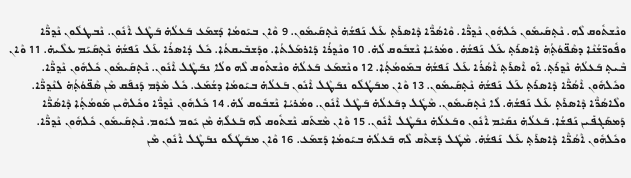ܘܢܶܫܬܽܘܩ ܠܶܗ. ܢܶܬ݂ܩܰܝܡܽܘܢ ܟܽܠܗܽܘܢ ܢܶܕ݂ܖ̈ܶܐ. ܘܶܐܣܳܖ̈ܶܐ ܕܶܐܣܪܰܬ݂ ܥܰܠ ܢܰܦܫܳܗ̇ ܢܶܬ݂ܩܰܝܡܽܘܢ. 9 ܘܶܐܢ ܒܝܰܘܡܳܐ ܕܰܫܡܰܥ ܒܰܥܠܳܗ̇ ܒܰܛܶܠ ܐܶܢܽܘܢ. ܢܶܒܛܠܽܘܢ ܢܶܕ݂ܖ̈ܶܐ ܘܦܽܘܖ̈ܫܳܢܶܐ ܕܣܶܦ̈ܘܳܬ݂ܳܗ̇ ܕܶܐܣܪܰܬ݂ ܥܰܠ ܢܰܦܫܳܗ̇. ܘܡܳܪܝܳܐ ܢܶܫܒܽܘܩ ܠܳܗ̇. 10 ܘܢܶܕ݂ܪܳܐ ܕܰܐܪܡܰܠܬܳܐ. ܘܕܰܫܒܺܝܩܬܳܐ. ܟܽܠ ܕܳܐܣܪܳܐ ܥܰܠ ܢܰܦܫܳܗ̇ ܢܶܬ݂ܩܰܝܰܡ ܥܠܶܝܗ̇. 11 ܘܶܐܢ ܒܶܝܬ݂ ܒܰܥܠܳܗ̇ ܢܶܕ݂ܪܰܬ݂. ܐܰܘ ܐܶܣܪܰܬ݂ ܐܶܣܳܪܳܐ ܥܰܠ ܢܰܦܫܳܗ̇ ܒܡܰܘܡܳܬ݂ܳܐ. 12 ܘܢܶܫܡܰܥ ܒܰܥܠܳܗ̇ ܘܢܶܫܬܽܘܩ ܠܶܗ ܘܠܳܐ ܢܒܰܛܶܠ ܐܶܢܽܘܢ. ܢܶܬ݂ܩܰܝܡܽܘܢ ܟܽܠܗܽܘܢ ܢܶܕ݂ܖ̈ܶܐ. ܘܟܽܠܗܽܘܢ ܐܶܣܳܖ̈ܶܐ ܕܶܐܣܪܰܬ݂ ܥܰܠ ܢܰܦܫܳܗ̇ ܢܶܬ݂ܩܰܝܡܽܘܢ. 13 ܘܶܐܢ ܡܒܰܛܳܠܽܘ ܢܒܰܛܶܠ ܐܶܢܽܘܢ ܒܰܥܠܳܗ̇ ܒܝܰܘܡܳܐ ܕܫܳܡܰܥ. ܟܽܠ ܡܶܕܶܡ ܕܰܢܦܰܩ ܡܶܢ ܣܶܦ̈ܘܳܬ݂ܳܗ̇ ܠܢܶܕ݂ܖ̈ܶܐ. ܘܠܶܐܣܳܖ̈ܶܐ ܕܶܐܣܪܰܬ݂ ܥܰܠ ܢܰܦܫܳܗ̇. ܠܳܐ ܢܶܬ݂ܩܰܝܡܽܘܢ. ܡܶܛܽܠ ܕܒܰܥܠܳܗ̇ ܒܰܛܶܠ ܐܶܢܽܘܢ. ܘܡܳܪܝܳܐ ܢܶܫܒܽܘܩ ܠܳܗ̇. 14 ܟܽܠܗܽܘܢ ܢܶܕ݂ܖ̈ܶܐ ܘܟܽܠܗܶܝܢ ܡܰܘܡܳܬ݂ܳܐ ܕܶܐܣܳܖ̈ܶܐ ܕܰܡܣܰܓܦܺܝܢ ܢܰܦܫܳܐ. ܒܰܥܠܳܗ̇ ܢܩܰܝܶܡ ܐܶܢܽܘܢ ܘܒܰܥܠܳܗ̇ ܢܒܰܛܶܠ ܐܶܢܽܘܢ. 15 ܘܶܐܢ ܡܶܫܬܰܩ ܢܶܫܬܽܘܩ ܠܶܗ ܒܰܥܠܳܗ̇ ܡܶܢ ܝܽܘܡ ܠܝܽܘܡ. ܢܶܬ݂ܩܰܝܡܽܘܢ ܟܽܠܗܽܘܢ ܢܶܕ݂ܖ̈ܶܐ. ܘܟܽܠܗܽܘܢ ܐܶܣܳܖ̈ܶܐ ܕܶܐܣܪܰܬ݂ ܥܰܠ ܢܰܦܫܳܗ̇. ܡܶܛܽܠ ܕܰܫܬܶܩ ܠܶܗ ܒܰܥܠܳܗ̇ ܒܝܰܘܡܳܐ ܕܰܫܡܰܥ. 16 ܘܶܐܢ ܡܒܰܛܳܠܽܘ ܢܒܰܛܶܠ ܐܶܢܽܘܢ ܡܶܢ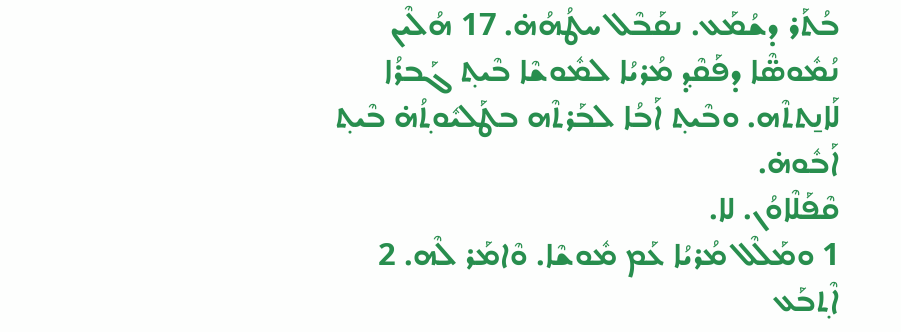ܒܳܬܰܪ ܕܫܳܡܰܥ. ܢܩܰܒܶܠ ܚܛܳܗܳܗ̇. 17 ܗܳܠܶܝܢ ܢܳܡܽܘܣ̈ܶܐ ܕܦܰܩܶܕ݂ ܡܳܪܝܳܐ ܠܡܽܘܫܶܐ ܒܶܝܬ݂ ܓܰܒܪܳܐ ܠܰܐܢ̱ܬܬܶܗ. ܘܒܶܝܬ݂ ܐܰܒܳܐ ܠܒܰܪܬܶܗ ܒܛܰܠܝܽܘܬ݂ܳܗ̇ ܒܶܝܬ݂ ܐܰܒܽܘܗ̇.
ܩܶܦܰܠܶܐܘܳܢ. ܠܐ.
1 ܘܡܰܠܶܠ ܡܳܪܝܳܐ ܥܰܡ ܡܽܘܫܶܐ. ܘܶܐܡܰܪ ܠܶܗ. 2 ܐܶܬ݂ܒܰܥ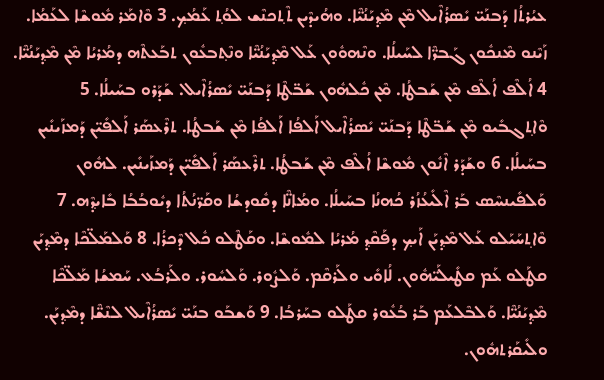ܥܝܳܪܬܳܐ ܕܰܒܢܰܝ̈ ܝܺܣܪܳܐܶܝܠ ܡܶܢ ܡܶܕ݂ܝܰܢܳܝ̈ܶܐ. ܘܗܳܝܕܶܝܢ ܬܶܬ݂ܟܢܶܫ ܠܘܳܬ݂ ܥܰܡܳܟ݂. 3 ܘܶܐܡܰܪ ܡܽܘܫܶܐ ܠܥܰܡܳܐ. ܙܰܝܶܢܘ ܡܶܢܟܽܘܢ ܓܰܒܖ̈ܶܐ ܠܚܰܝܠܳܐ. ܘܢܶܗܘܽܘܢ ܥܰܠ ܡܶܕ݂ܝܰܢܳܝ̈ܶܐ ܘܢܶܬ݂ܒܥܽܘܢ ܬܒܰܥܬܶܗ ܕܡܳܪܝܳܐ ܡܶܢ ܡܶܕ݂ܝܰܢܳܝ̈ܶܐ. 4 ܐܳܠܶܦ ܐܳܠܶܦ ܡܶܢ ܫܰܒܛܳܐ. ܡܶܢ ܟܽܠܗܽܘܢ ܫܰܒ̈ܛܶܐ ܕܰܒܢܰܝ̈ ܝܺܣܪܳܐܶܝܠ. ܫܰܕܰܪܘ ܒܚܰܝܠܳܐ. 5 ܘܶܐܬ݂ܓܒܺܝܘ ܡܶܢ ܫܰܒ̈ܛܶܐ ܕܰܒܢܰܝ̈ ܝܺܣܪܳܐܶܝܠ ܐܰܠܦܳܐ ܐܰܠܦܳܐ ܡܶܢ ܫܰܒܛܳܐ. ܬܪܶܥܣܰܪ ܐܰܠܦܺܝ̈ܢ ܕܰܡܙܰܝܢܺܝܢ ܒܚܰܝܠܳܐ. 6 ܘܫܰܕܰܪ ܐܶܢܽܘܢ ܡܽܘܫܶܐ ܐܳܠܶܦ ܡܶܢ ܫܰܒܛܳܐ. ܬܪܶܥܣܰܪ ܐܰܠܦܺܝ̈ܢ ܕܰܡܙܰܝܢܺܝܢ. ܠܗܽܘܢ ܘܰܠܦܺܝܢܚܶܣ ܒܰܪ ܐܶܠܺܝܥܳܙܳܪ ܟܳܗܢܳܐ ܒܚܰܝܠܳܐ. ܘܡܳܐܢ̈ܶܐ ܕܩܽܘܕܫܳܐ ܘܩܰܖ̈ܢܳܬܳܐ ܕܝܽܘܒܳܒܳܐ ܒܺܐܝܕ݂ܶܗ. 7 ܘܶܐܬ݂ܚܰܝܰܠܘ ܥܰܠ ܡܶܕ݂ܝܰܢ ܐܰܝܟ݂ ܕܦܰܩܶܕ݂ ܡܳܪܝܳܐ ܠܡܽܘܫܶܐ. ܘܩܰܛܶܠܘ ܟܽܠ ܕܶܟܪܳܐ. 8 ܘܰܠܡܰܠ̈ܟܶܐ ܕܡܶܕ݂ܝܰܢ ܩܛܰܠܘ ܥܰܡ ܩܛܺܝܠܰܝ̈ܗܽܘܢ. ܠܳܐܘܺܝ ܘܠܰܪܩܶܡ. ܘܰܠܨܽܘܪ. ܘܰܠܚܽܘܪ. ܘܠܰܪܒܳܥ. ܚܰܡܫܳܐ ܡܰܠ̈ܟܶܐ ܡܶܕ݂ܝܰܢܳܝ̈ܶܐ. ܘܰܠܒܶܠܥܰܡ ܒܰܪ ܒܳܥܽܘܪ ܩܛܰܠܘ ܒܚܰܪܒܳܐ. 9 ܘܰܫܒܰܘ ܒܢܰܝ̈ ܝܺܣܪܳܐܶܝܠ ܠܢܶܫ̈ܶܐ ܕܡܶܕ݂ܝܰܢ. ܘܠܺܝܩܰܪܬܗܽܘܢ.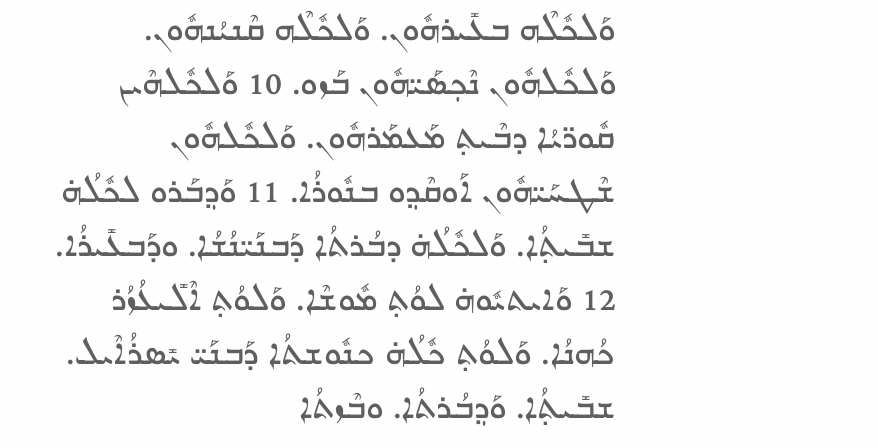ܘܰܠܟܽܠܶܗ ܒܥܺܝܪܗܽܘܢ. ܘܰܠܟܽܠܶܗ ܩܶܢܝܳܢܗܽܘܢ. ܘܰܠܟܽܠܗܽܘܢ ܢܶܟ݂ܣܰܝ̈ܗܽܘܢ ܒܰܙܘ. 10 ܘܰܠܟܽܠܗܶܝܢ ܩܽܘܖ̈ܝܳܐ ܕܒܶܝܬ݂ ܡܰܥܡܰܪܗܽܘܢ. ܘܰܠܟܽܠܗܽܘܢ ܫܶܛܚܰܝ̈ܗܽܘܢ ܐܰܘܩܶܕ݂ܘ ܒܢܽܘܪܳܐ. 11 ܘܰܕ݂ܒܰܪܘ ܠܟܽܠܳܗ̇ ܫܒܺܝܬ݂ܳܐ. ܘܰܠܟܽܠܳܗ̇ ܕܒܳܪܬܳܐ ܕܰܒܢܰܝ̈ܢܳܫܳܐ. ܘܕܰܒܥܺܝܪܳܐ. 12 ܘܰܐܝܬܝܽܘܗ̇ ܠܘܳܬ݂ ܡܽܘܫܶܐ. ܘܰܠܘܳܬ݂ ܐܶܠܺܝܥܳܙܳܪ ܟܳܗܢܳܐ. ܘܰܠܘܳܬ݂ ܟܽܠܳܗ̇ ܟܢܽܘܫܬܳܐ ܕܰܒܢܰܝ̈ ܝܺܣܪܳܐܶܝܠ. ܫܒܺܝܬ݂ܳܐ. ܘܰܕ݂ܒܳܪܬܳܐ. ܘܒܶܙܬܳܐ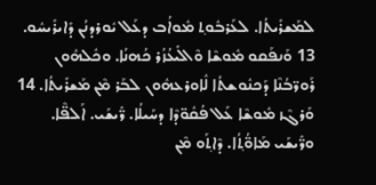ܠܡܰܫܪܺܝܬܳܐ. ܠܥܰܪܒܽܘܬ݂ ܡܽܘܐܳܒ ܕܥܰܠ ܝܽܘܪܕܢܳܢ ܕܺܐܝܪܺܝܚܽܘ. 13 ܘܰܢܦܰܩܘ ܡܽܘܫܶܐ ܘܶܐܠܺܝܥܳܙܳܪ ܟܳܗܢܳܐ. ܘܟܽܠܗܽܘܢ ܪܰܘܖ̈ܒܳܢܶܐ ܕܰܟܢܽܘܫܬܳܐ ܠܽܐܘܪܥܗܽܘܢ ܠܒܰܪ ܡܶܢ ܡܰܫܪܺܝܬܳܐ. 14 ܘܰܪܓܶܙ ܡܽܘܫܶܐ ܥܰܠ ܦܳܩܽܘ̈ܕܶܐ ܕܚܰܝܠܳܐ. ܖ̈ܺܝܫܰܝ. ܐܰܠܦ̈ܶܐ. ܘܖ̈ܺܝܫܰܝ ܡܰܐܘ̈ܳܬ݂ܳܐ. ܕܶܐܬ݂ܰܘ ܡܶܢ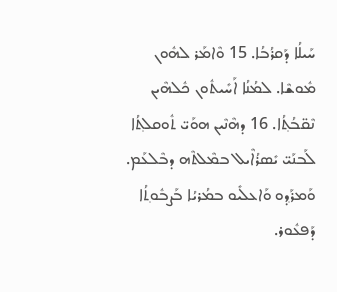ܚܰܝܠܳܐ ܕܰܩܪܳܒܳܐ. 15 ܘܶܐܡܰܪ ܠܗܽܘܢ ܡܽܘܫܶܐ. ܠܡܳܢܳܐ ܐܰܚܺܝܬܽܘܢ ܟܽܠܗܶܝܢ ܢܶܩ̈ܒܳܬ݂ܳܐ. 16 ܕܗܶܢܶܝܢ ܗܘܰܝ̈ ܬܽܘܩܠܬ݂ܳܐ ܠܰܒܢܰܝ̈ ܝܺܣܪܳܐܶܝܠ ܒܡܶܠܬܶܗ ܕܒܶܠܥܰܡ. ܘܰܡܪܰܕ݂ܘ ܘܰܐܥܠܺܝܘ ܒܡܳܪܝܳܐ ܒܰܨܒܽܘܬ݂ܳܐ ܕܰܦܥܽܘܪ.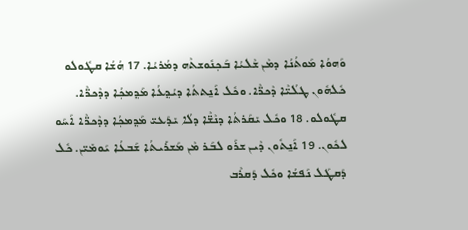ܘܰܗܘܳܐ ܡܰܘܬܳܢܳܐ ܕܡܶܢ ܫܶܠܝܳܐ ܒܰܟ݂ܢܽܘܫܬܶܗ ܕܡܳܪܝܳܐ. 17 ܗܳܫܳܐ ܩܛܽܘܠܘ ܟܽܠܗܽܘܢ ܛܠܳܝ̈ܶܐ ܕܶܟܖ̈ܶܐ. ܘܟܽܠ ܐܰܢ̱ܬܬܳܐ ܕܝܳܕ݂ܥܳܐ ܡܰܕ݂ܡܟ݂ܳܐ ܕܕܶܟܖ̈ܶܐ. ܩܛܽܘܠܘ. 18 ܘܟܽܠ ܝܺܩܰܪܬܳܐ ܕܢܶܫ̈ܶܐ ܕܠܳܐ ܝܺܕܰܥܝ̈ ܡܰܕ݂ܡܟ݂ܳܐ ܕܕܶܟܖ̈ܶܐ ܐܰܚܰܘ ܠܟܽܘܢ. 19 ܐܰܢ̱ܬܽܘܢ ܕܶܝܢ ܫܪܰܘ ܠܒܰܪ ܡܶܢ ܡܰܫܪܺܝܬܳܐ ܫܰܒܥܳܐ ܝܰܘܡܺܝ̈ܢ. ܟܽܠ ܕܰܩܛܰܠ ܢܰܦܫܳܐ ܘܟܽܠ ܕܰܩܪܶܒ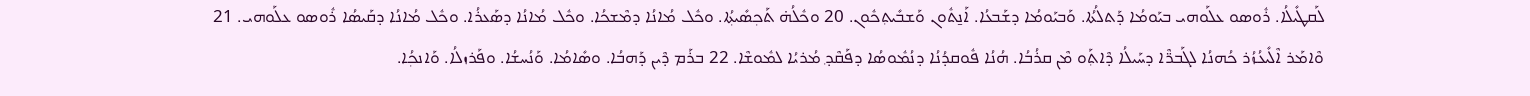ܠܰܩܛܺܝܠܳܐ. ܪܽܘܣܘ ܥܠܰܘܗܝ ܒܝܰܘܡܳܐ ܕܰܬܠܳܬܳܐ. ܘܰܒܝܰܘܡܳܐ ܕܫܰܒܥܳܐ. ܐܰܢ̱ܬܽܘܢ ܘܰܫܒܺܝܬ݂ܟܽܘܢ. 20 ܘܟܽܠܳܗ̇ ܬܰܟ݂ܣܺܝܬ݂ܳܐ. ܘܟܽܠ ܡܳܐܢܳܐ ܕܡܶܫܟܳܐ. ܘܟܽܠ ܡܳܐܢܳܐ ܕܣܰܥܪܳܐ. ܘܟܽܠ ܡܳܐܢܳܐ ܕܩܰܝܣܳܐ ܪܽܘܣܘ ܥܠܰܘܗܝ. 21 ܘܶܐܡܰܪ ܐܶܠܺܝܥܳܙܳܪ ܟܳܗܢܳܐ ܠܓܰܒܖ̈ܶܐ ܕܚܰܝܠܳܐ ܕܶܐܬ݂ܰܘ ܡܶܢ ܩܪܳܒܳܐ. ܗܳܢܳܐ ܦܽܘܩܕܳܢܳܐ ܕܢܳܡܽܘܣܳܐ ܕܦܰܩܶܕ݂ ܡܳܪܝܳܐ ܠܡܽܘܫܶܐ. 22 ܒܪܰܡ ܕܶܝܢ ܕܰܗܒܳܐ. ܘܣܺܐܡܳܐ. ܘܰܢܳܚܫܳܐ. ܘܦܰܪܙܠܳܐ. ܘܰܐܢܟ݂ܳܐ.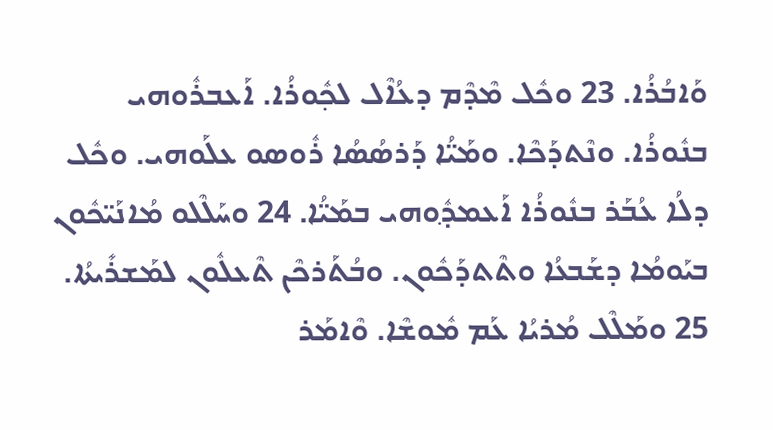ܘܰܐܒܳܪܳܐ. 23 ܘܟܽܠ ܡܶܕܶܡ ܕܥܳܐܶܠ ܠܟ݂ܽܘܪܳܐ. ܐܰܥܒܪܽܘܗܝ ܒܢܽܘܪܳܐ. ܘܢܶܬܕܰܟܶܐ. ܘܡܰܝ̈ܳܐ ܕܰܪܣܳܣܳܐ ܪܽܘܣܘ ܥܠܰܘܗܝ. ܘܟܽܠ ܕܠܳܐ ܥܳܒܰܪ ܒܢܽܘܪܳܐ ܐܰܥܡܕ݂ܽܘܗܝ ܒܡܰܝ̈ܳܐ. 24 ܘܚܰܠܶܠܘ ܡܳܐܢܰܝ̈ܟܽܘܢ ܒܝܰܘܡܳܐ ܕܫܰܒܥܳܐ ܘܬܶܬܕܰܟܽܘܢ. ܘܒܳܬܰܪܟܶܢ ܬܶܥܠܽܘܢ ܠܡܰܫܪܺܝܬܳܐ. 25 ܘܡܰܠܶܠ ܡܳܪܝܳܐ ܥܰܡ ܡܽܘܫܶܐ. ܘܶܐܡܰܪ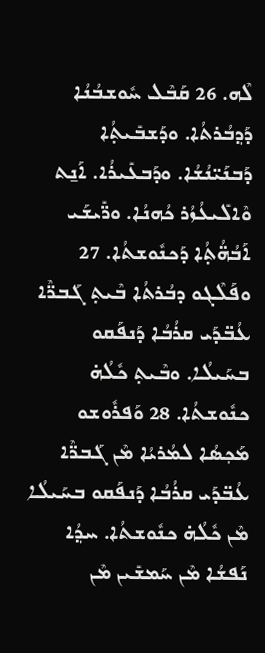ܠܶܗ. 26 ܩܰܒܶܠ ܚܽܘܫܒܳܢܳܐ ܕܰܕ݂ܒܳܪܬܳܐ. ܘܕܰܫܒܺܝܬ݂ܳܐ ܕܰܒܢܰܝ̈ܢܳܫܳܐ. ܘܕܰܒܥܺܝܪܳܐ. ܐܰܢ̱ܬ ܘܶܐܠܺܝܥܳܙܳܪ ܟܳܗܢܳܐ. ܘܖ̈ܺܝܫܰܝ ܐܰܒܳܗ̈ܳܬ݂ܳܐ ܕܰܟܢܽܘܫܬܳܐ. 27 ܘܦܰܠܶܓܘ ܕܒܳܪܬܳܐ ܒܶܝܬ݂ ܓܰܒܖ̈ܶܐ ܥܳܒ̈ܕܰܝ ܩܪܳܒܳܐ ܕܰܢܦܰܩܘ ܒܚܰܝܠܳܐ. ܘܒܶܝܬ݂ ܟܽܠܳܗ̇ ܟܢܽܘܫܬܳܐ. 28 ܘܰܦܪܽܘܫܘ ܡܰܟ݂ܣܳܐ ܠܡܳܪܝܳܐ ܡܶܢ ܓܰܒܖ̈ܶܐ ܥܳܒ̈ܕܰܝ ܩܪܳܒܳܐ ܕܰܢܦܰܩܘ ܒܚܰܝܠܳܐ ܡܶܢ ܟܽܠܳܗ̇ ܟܢܽܘܫܬܳܐ. ܚܕ݂ܳܐ ܢܰܦܫܳܐ ܡܶܢ ܚܰܡܫܺܝܢ ܡܶܢ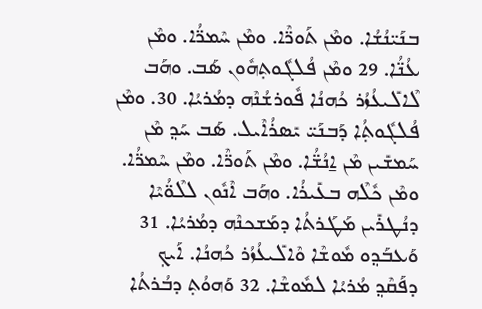ܒܢܰܝ̈ܢܳܫܳܐ. ܘܡܶܢ ܬܰܘܖ̈ܶܐ. ܘܡܶܢ ܚܶܡܖ̈ܳܐ. ܘܡܶܢ ܥܳܢ̈ܳܐ. 29 ܘܡܶܢ ܦܳܠܓܽܘܬ݂ܗܽܘܢ ܣܰܒ. ܘܗܰܒ ܠܶܐܠܺܝܥܳܙܳܪ ܟܳܗܢܳܐ ܦܽܘܪܫܳܢܶܗ ܕܡܳܪܝܳܐ. 30. ܘܡܶܢ ܦܳܠܓܽܘܬ݂ܳܐ ܕܰܒܢܰܝ̈ ܝܺܣܪܳܐܶܝܠ. ܣܰܒ ܚܰܕ݂ ܡܶܢ ܚܰܡܫܺܝܢ ܡܶܢ ܐ̱ܢܳܫ̈ܳܐ. ܘܡܶܢ ܬܰܘܖ̈ܶܐ. ܘܡܶܢ ܚܶܡܖ̈ܳܐ. ܘܡܶܢ ܟܽܠܶܗ ܒܥܺܝܪܳܐ. ܘܗܰܒ ܐܶܢܽܘܢ ܠܠܶܘ̈ܳܝܶܐ ܕܢܳܛܪܺܝܢ ܡܰܛܰܪܬܳܐ ܕܡܰܫܟܢܶܗ ܕܡܳܪܝܳܐ. 31 ܘܰܥܒܰܕ݂ܘ ܡܽܘܫܶܐ ܘܶܐܠܺܝܥܳܙܳܪ ܟܳܗܢܳܐ. ܐܰܝܟ݂ ܕܦܰܩܶܕ݂ ܡܳܪܝܳܐ ܠܡܽܘܫܶܐ. 32 ܘܰܗܘܳܬ݂ ܕܒܳܪܬܳܐ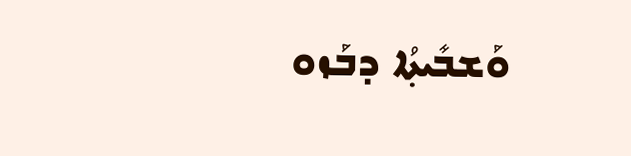ܘܰܫܒܺܝܬ݂ܳܐ ܕܒܰܙܘ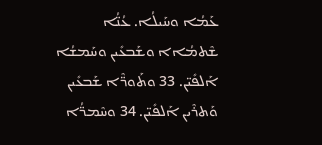ܥܰܡܳܐ ܘܚܰܝܠܳܐ. ܥܳܢ̈ܳܐ ܫܶܬܡܳܐܐ ܘܫܰܒܥܺܝܢ ܘܚܰܡܫܳܐ ܐܰܠܦܺܝ̈ܢ. 33 ܘܬܰܘܖ̈ܶܐ ܫܰܒܥܺܝܢ ܘܰܬܪܶܝܢ ܐܰܠܦܺܝ̈ܢ. 34 ܘܚܶܡܖ̈ܳܐ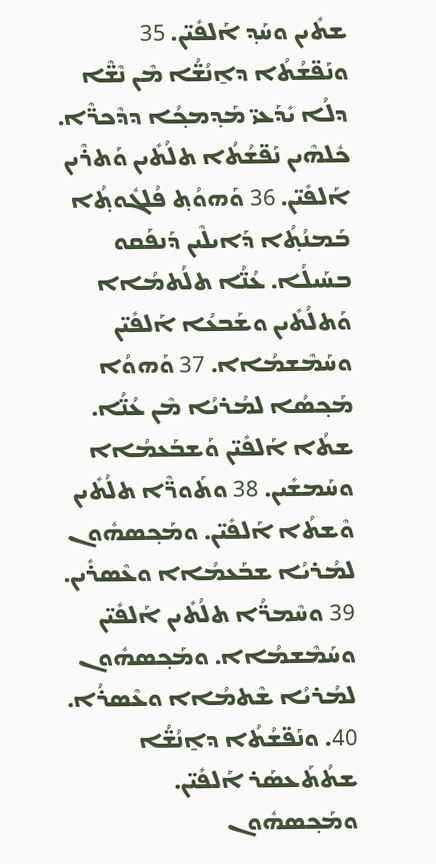ܫܬܺܝܢ ܘܚܰܕ݂ ܐܰܠܦܺܝ̈ܢ. 35 ܘܢܰܦ̈ܫܳܬܳܐ ܕܐ̱ܢܳܫ̈ܳܐ ܡܶܢ ܢܶܫ̈ܶܐ ܕܠܳܐ ܝܺܕܰܥܝ̈ ܡܰܕ݂ܡܟ݂ܳܐ ܕܕܶܟܖ̈ܶܐ. ܟܽܠܗܶܝܢ ܢܰܦ̈ܫܳܬܳܐ ܬܠܳܬܺܝܢ ܘܰܬܪܶܝܢ ܐܰܠܦܺܝ̈ܢ. 36 ܘܰܗܘܳܬ݂ ܦܳܠܓܽܘܬ݂ܳܐ ܒܰܡܢܳܬ݂ܳܐ ܕܰܐܝܠܶܝܢ ܕܰܢܦܰܩܘ ܒܚܰܝܠܳܐ. ܥܳܢ̈ܳܐ ܬܠܳܬܡܳܐܐ ܘܰܬܠܳܬܺܝܢ ܘܫܰܒܥܳܐ ܐܰܠܦܺܝ̈ܢ ܘܚܰܡܶܫܡܳܐܐ. 37 ܘܰܗܘܳܐ ܡܰܟ݂ܣܳܐ ܠܡܳܪܝܳܐ ܡܶܢ ܥܳܢ̈ܳܐ. ܫܬܳܐ ܐܰܠܦܺܝ̈ܢ ܘܰܫܒܰܥܡܳܐܐ ܘܚܰܡܫܺܝܢ. 38 ܘܬܰܘܖ̈ܶܐ ܬܠܳܬܺܝܢ ܘܶܫܬܳܐ ܐܰܠܦܺܝ̈ܢ. ܘܡܰܟ݂ܣܗܽܘܢ ܠܡܳܪܝܳܐ ܫܒܰܥܡܳܐܐ ܘܥܶܣܪܺܝܢ. 39 ܘܚܶܡܖ̈ܳܐ ܬܠܳܬܺܝܢ ܐܰܠܦܺܝ̈ܢ ܘܚܰܡܶܫܡܳܐܐ. ܘܡܰܟ݂ܣܗܽܘܢ ܠܡܳܪܝܳܐ ܫܶܬܡܳܐܐ ܘܥܶܣܪܳܐ. 40. ܘܢܰܦ̈ܫܳܬܳܐ ܕܐ̱ܢܳܫ̈ܳܐ ܫܬܳܬܰܥܣܰܪ ܐܰܠܦܺܝ̈ܢ. ܘܡܰܟ݂ܣܗܽܘܢ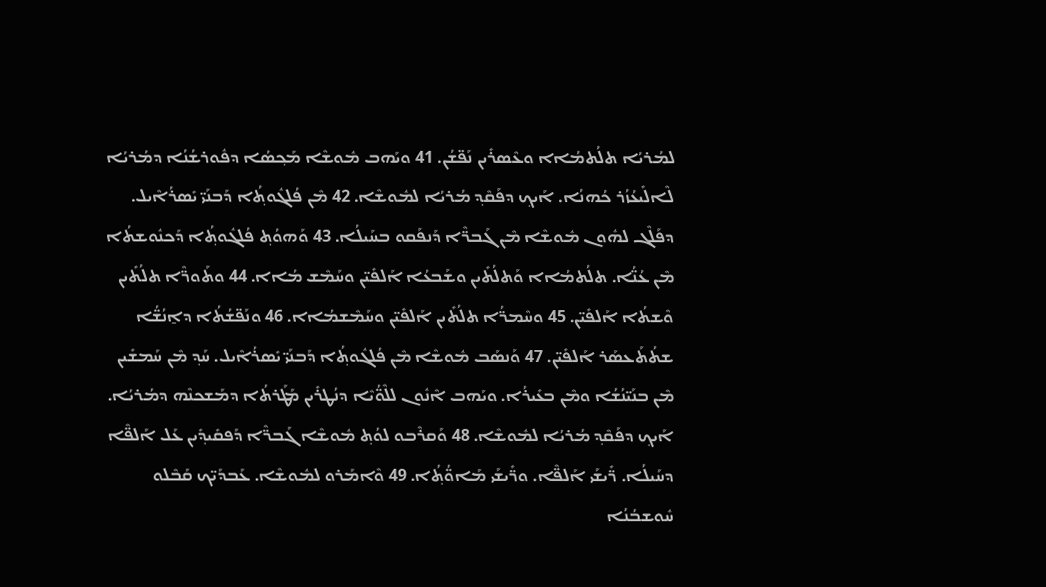ܠܡܳܪܝܳܐ ܬܠܳܬܡܳܐܐ ܘܥܶܣܪܺܝܢ ܢܰܦ̈ܫܳܢ. 41 ܘܝܰܗܒ ܡܽܘܫܶܐ ܡܰܟ݂ܣܳܐ ܕܦܽܘܪܫܳܢܳܐ ܕܡܳܪܝܳܐ ܠܶܐܠܺܝܥܳܙܳܪ ܟܳܗܢܳܐ. ܐܰܝܟ݂ ܕܦܰܩܶܕ݂ ܡܳܪܝܳܐ ܠܡܽܘܫܶܐ. 42 ܡܶܢ ܦܳܠܓܽܘܬ݂ܳܐ ܕܰܒܢܰܝ̈ ܝܺܣܪܳܐܶܝܠ. ܕܦܰܠܶܓ ܠܗܽܘܢ ܡܽܘܫܶܐ ܡܶܢ ܓܰܒܖ̈ܶܐ ܕܰܢܦܰܩܘ ܒܚܰܝܠܳܐ. 43 ܘܰܗܘܳܬ݂ ܦܳܠܓܽܘܬ݂ܳܐ ܕܰܟܢܽܘܫܬܳܐ ܡܶܢ ܥܳܢ̈ܳܐ. ܬܠܳܬܡܳܐܐ ܘܰܬܠܳܬܺܝܢ ܘܫܰܒܥܳܐ ܐܰܠܦܺܝ̈ܢ ܘܚܰܡܶܫ ܡܳܐܐ. 44 ܘܬܰܘܖ̈ܶܐ ܬܠܳܬܺܝܢ ܘܶܫܬܳܐ ܐܰܠܦܺܝ̈ܢ. 45 ܘܚܶܡܖ̈ܳܐ ܬܠܳܬܺܝܢ ܐܰܠܦܺܝ̈ܢ ܘܚܰܡܶܫܡܳܐܐ. 46 ܘܢܰܦ̈ܫܳܬܳܐ ܕܐ̱ܢܳܫ̈ܳܐ ܫܬܳܬܰܥܣܰܪ ܐܰܠܦܺܝ̈ܢ. 47 ܘܰܢܣܰܒ ܡܽܘܫܶܐ ܡܶܢ ܦܳܠܓܽܘܬ݂ܳܐ ܕܰܒܢܰܝ̈ ܝܺܣܪܳܐܶܝܠ. ܚܰܕ݂ ܡܶܢ ܚܰܡܫܺܝܢ ܡܶܢ ܒܢܰܝ̈ܢܳܫܳܐ ܘܡܶܢ ܒܥܺܝܪܳܐ. ܘܝܰܗܒ ܐܶܢܽܘܢ ܠܠܶܘ̈ܳܝܶܐ ܕܢܳܛܪܺܝܢ ܡܰܛܰܪܬܳܐ ܕܡܰܫܟܢܶܗ ܕܡܳܪܝܳܐ. ܐܰܝܟ݂ ܕܦܰܩܶܕ݂ ܡܳܪܝܳܐ ܠܡܽܘܫܶܐ. 48 ܘܰܩܪܶܒܘ ܠܘܳܬ݂ ܡܽܘܫܶܐ ܓܰܒܖ̈ܶܐ ܕܰܦܩܺܝܕ݂ܺܝܢ ܥܰܠ ܐܰܠܦ̈ܶܐ ܕܚܰܝܠܳܐ. ܖ̈ܺܝܫܰܝ ܐܰܠܦ̈ܶܐ. ܘܖ̈ܺܝܫܰܝ ܡܰܐܘ̈ܳܬ݂ܳܐ. 49 ܘܶܐܡܰܪܘ ܠܡܽܘܫܶܐ. ܥܰܒܕܰܝ̈ܟ ܩܰܒܶܠܘ ܚܽܘܫܒܳܢܳܐ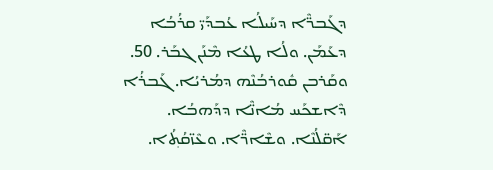ܕܓܰܒܖ̈ܶܐ ܕܚܰܝܠܳܐ ܥܳܒܕܰܝ̈ ܩܪܳܒܳܐ ܕܥܰܡܰܢ. ܘܠܳܐ ܛܥܳܐ ܡܶܢܰܢ ܓܒܰܪ. 50. ܘܩܰܪܒܢ ܩܽܘܪܒܳܢܶܗ ܕܡܳܪܝܳܐ. ܓܰܒܪܳܐ ܕܶܐܫܟܰܚ ܡܳܐܢ̈ܶܐ ܕܕܰܗܒܳܐ. ܐܰܩ̈ܠܳܢܶܐ. ܘܫܶܐܖ̈ܶܐ. ܘܥܶܙ̈ܩܳܬ݂ܳܐ.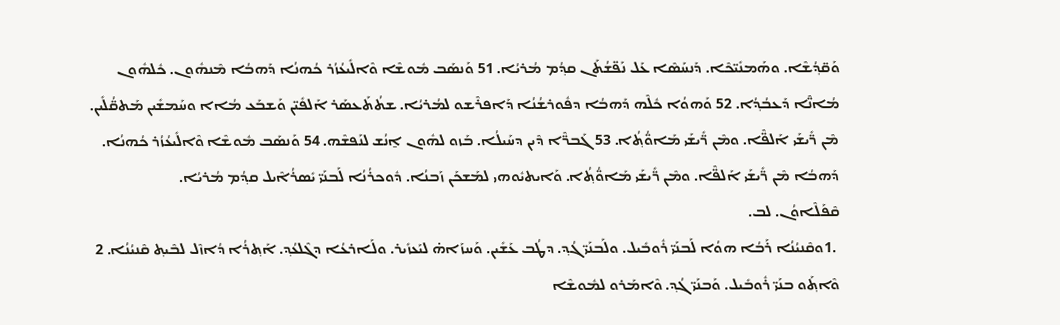ܘܰܩ̈ܕ݂ܳܫܶܐ. ܘܗܰܡܢܺܝ̈ܟܶܐ. ܕܰܢܚܰܣܶܐ ܥܰܠ ܢܰܦ̈ܫܳܬܰܢ ܩܕ݂ܳܡ ܡܳܪܝܳܐ. 51 ܘܰܢܣܰܒ ܡܽܘܫܶܐ ܘܶܐܠܺܝܥܳܙܳܪ ܟܳܗܢܳܐ ܕܰܗܒܳܐ ܡܶܢܗܽܘܢ. ܟܽܠܗܽܘܢ ܡܳܐܢ̈ܶܐ ܕܰܥܒܳܕ݂ܳܐ. 52 ܘܰܗܘܳܐ ܟܽܠܶܗ ܕܰܗܒܳܐ ܕܦܽܘܪܫܳܢܳܐ ܕܰܐܦܪܶܫܘ ܠܡܳܪܝܳܐ. ܫܬܳܬܰܥܣܰܪ ܐܰܠܦܺܝ̈ܢ ܘܰܫܒܰܥ ܡܳܐܐ ܘܚܰܡܫܺܝܢ ܡܰܬܩ̈ܳܠܺܝܢ. ܡܶܢ ܖ̈ܺܝܫܰܝ ܐܰܠܦ̈ܶܐ. ܘܡܶܢ ܖ̈ܺܝܫܰܝ ܡܰܐܘ̈ܳܬ݂ܳܐ. 53 ܓܰܒܖ̈ܶܐ ܕܶܝܢ ܕܚܰܝܠܳܐ. ܒܰܙܘ ܠܗܽܘܢ ܐ̱ܢܳܫ ܠܢܰܦܫܶܗ. 54 ܘܰܢܣܰܒ ܡܽܘܫܶܐ ܘܶܐܠܺܝܥܳܙܳܪ ܟܳܗܢܳܐ. ܕܰܗܒܳܐ ܡܶܢ ܖ̈ܺܝܫܰܝ ܐܰܠܦ̈ܶܐ. ܘܡܶܢ ܖ̈ܺܝܫܰܝ ܡܰܐܘ̈ܳܬ݂ܳܐ. ܘܰܐܝܬܝܽܘܗܝ ܠܡܰܫܟܰܢ ܙܰܒܢܳܐ. ܕܽܘܟܪܳܢܳܐ ܠܰܒܢܰܝ̈ ܝܺܣܪܳܐܶܝܠ ܩܕ݂ܳܡ ܡܳܪܝܳܐ.
ܩܶܦܰܠܶܐܘܳܢ. ܠܒ.
 .1ܘܩܶܢܝܳܢܳܐ ܪܰܒܳܐ ܗܘܳܐ ܠܰܒܢܰܝ̈ ܪܽܘܒܺܝܠ. ܘܠܰܒܢܰܝ̈ ܓܳܕ݂. ܕܛܳܒ ܥܰܫܺܝܢ. ܘܰܚܙܰܐܗ̇ ܠܝܰܥܙܺܝܪ. ܘܠܰܐܪܥܳܐ ܕܓܶܠܥܳܕ݂. ܐܰܬ݂ܪܳܐ ܕܳܐܙܶܠ ܠܒܶܝܬ݂ ܩܶܢܝܳܢܳܐ. 2 ܘܶܐܬ݂ܰܘ ܒܢܰܝ̈ ܪܽܘܒܺܝܠ. ܘܰܒܢܰܝ̈ ܓܳܕ݂. ܘܶܐܡܰܪܘ ܠܡܽܘܫܶܐ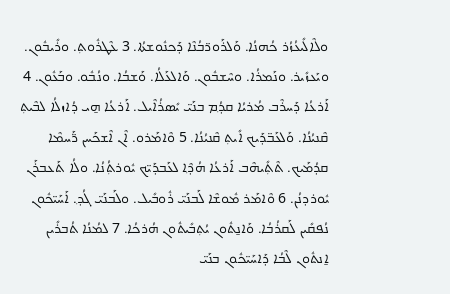ܘܠܶܐܠܺܝܥܳܙܳܪ ܟܳܗܢܳܐ. ܘܰܠܪܰܘܖ̈ܒܳܢܶܐ ܕܰܟܢܽܘܫܬܳܐ. 3 ܥܶܛܪܽܘܬ݂. ܘܪܺܝܒܽܘܢ. ܘܝܰܥܙܺܝܪ. ܘܢܰܡܪܳܐ. ܘܚܶܫܒܽܘܢ. ܘܰܐܠܥܰܠܳܐ. ܘܰܫܒܳܐ. ܘܢܳܒܽܘ. ܘܒܰܥܽܘܢ. 4 ܐܰܪܥܳܐ ܕܰܚܪܶܒ ܡܳܪܝܳܐ ܩܕ݂ܳܡ ܒܢܰܝ̈ ܝܺܣܪܳܐܶܝܠ. ܐܰܪܥܳܐ ܗ̱ܝ ܕܳܐܙܠܳܐ ܠܒܶܝܬ݂ ܩܶܢܝܳܢܳܐ. ܘܰܠܥܰܒ̈ܕܰܝܟ ܐܺܝܬ݂ ܩܶܢܝܳܢܳܐ. 5 ܘܶܐܡܰܪܘ. ܐܶܢ ܐܶܫܟܰܚܢ ܖ̈ܰܚܡܶܐ ܩܕܳܡܰܝܟ. ܬܶܬ݂ܺܝܗܶܒ ܐܰܪܥܳܐ ܗܳܕ݂ܶܐ ܠܥܰܒܕܰܝ̈ܟ ܝܽܘܪܬ݂ܳܢܳܐ. ܘܠܳܐ ܬܰܥܒܪܰܢ ܝܽܘܪܕܢܳܢ. 6 ܘܶܐܡܰܪ ܡܽܘܫܶܐ ܠܰܒܢܰܝ̈ ܪܽܘܒܺܝܠ. ܘܠܰܒܢܰܝ̈ ܓܳܕ݂. ܐܰܚܰܝ̈ܟܽܘܢ ܢܳܦܩܺܝܢ ܠܰܩܪܳܒܳܐ. ܘܰܐܢ̱ܬܽܘܢ ܝܳܬ݂ܒܺܝܬܽܘܢ ܗܳܪܟܳܐ. 7 ܠܡܳܢܳܐ ܬܳܒܪܺܝܢ ܐ̱ܢܬܽܘܢ ܠܶܒܳܐ ܕܰܐܚܰܝ̈ܟܽܘܢ ܒܢܰܝ̈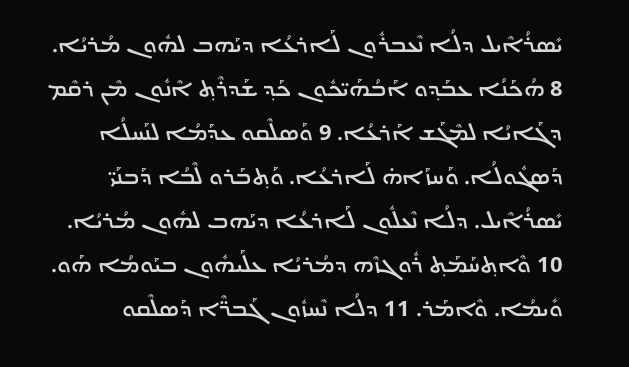ܝܺܣܪܳܐܶܝܠ ܕܠܳܐ ܢܶܥܒܪܽܘܢ ܠܰܐܪܥܳܐ ܕܝܰܗܒ ܠܗܽܘܢ ܡܳܪܝܳܐ. 8 ܗܳܟܰܢܳܐ ܥܒܰܕ݂ܘ ܐܰܒܳܗܰܝ̈ܟܽܘܢ ܟܰܕ݂ ܫܰܕܪܶܬ݂ ܐܶܢܽܘܢ ܡܶܢ ܪܩܶܡ ܕܓܰܐܝܳܐ ܠܡܶܓܰܫ ܐܰܪܥܳܐ. 9 ܘܰܣܠܶܩܘ ܥܕܰܡܳܐ ܠܢܰܚܠܳܐ ܕܰܣܓܽܘܠܳܐ. ܘܰܚܙܰܐܗ̇ ܠܰܐܪܥܳܐ. ܘܰܬ݂ܒܰܪܘ ܠܶܒܳܐ ܕܰܒܢܰܝ̈ ܝܺܣܪܳܐܶܝܠ. ܕܠܳܐ ܢܶܥܠܽܘܢ ܠܰܐܪܥܳܐ ܕܝܰܗܒ ܠܗܽܘܢ ܡܳܪܝܳܐ. 10 ܘܶܐܬ݂ܚܰܡܰܬ݂ ܪܽܘܓܙܶܗ ܕܡܳܪܝܳܐ ܥܠܰܝܗܽܘܢ ܒܝܰܘܡܳܐ ܗܰܘ. ܘܺܝܡܳܐ. ܘܶܐܡܰܪ. 11 ܕܠܳܐ ܢܶܚܙܽܘܢ ܓܰܒܖ̈ܶܐ ܕܰܣܠܶܩܘ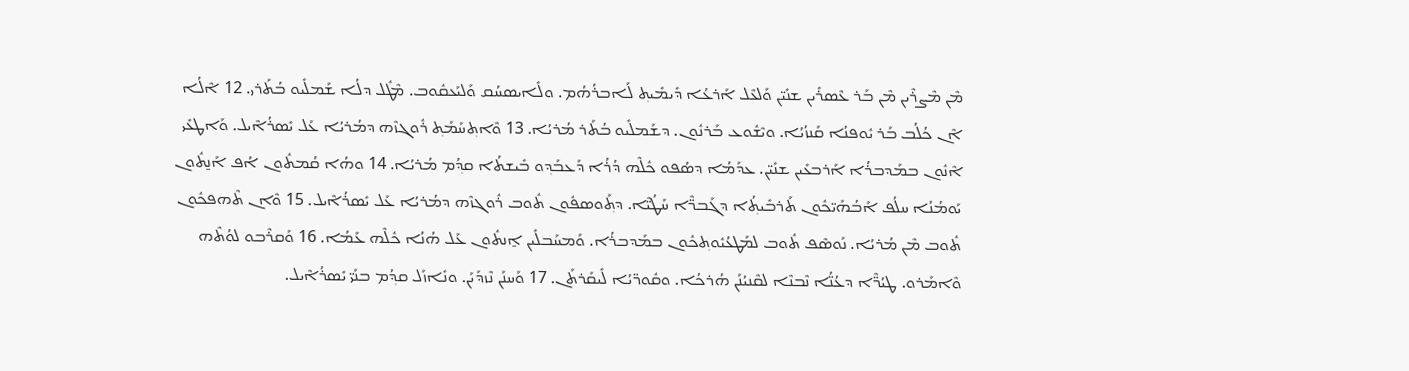ܡܶܢ ܡܶܨܪܶܝܢ ܡܶܢ ܒܰܪ ܥܶܣܪܺܝܢ ܫܢܺܝ̈ܢ ܘܰܠܥܶܠ ܐܰܪܥܳܐ ܕܺܝܡܺܝܬ݂ ܠܰܐܒܪܳܗܳܡ. ܘܠܺܐܝܣܚܳܩ ܘܰܠܝܰܥܩܽܘܒ. ܡܶܛܽܠ ܕܠܳܐ ܫܰܡܠܺܝܘ ܒܳܬܰܪܝ. 12 ܐܶܠܳܐ ܐܶܢ ܟܳܠܳܒ ܒܰܪ ܝܽܘܦܢܳܐ ܩܰܢܙܳܝܳܐ. ܘܝܶܫܽܘܥ ܒܰܪܢܽܘܢ. ܕܫܰܡܠܺܝܘ ܒܳܬܰܪ ܡܳܪܝܳܐ. 13 ܘܶܐܬ݂ܚܰܡܰܬ݂ ܪܽܘܓܙܶܗ ܕܡܳܪܝܳܐ ܥܰܠ ܝܺܣܪܳܐܶܝܠ. ܘܰܐܛܥܺܝ ܐܶܢܽܘܢ ܒܡܰܕܒܪܳܐ ܐܰܪܒܥܺܝܢ ܫܢܺܝ̈ܢ. ܥܕܰܡܳܐ ܕܣܳܦܘ ܟܽܠܶܗ ܕܳܪܳܐ ܕܰܥܒܰܕ݂ܘ ܒܺܝܫܬܳܐ ܩܕ݂ܳܡ ܡܳܪܝܳܐ. 14 ܘܗܳܐ ܩܳܡܬܽܘܢ ܐܳܦ ܐܰܢ̱ܬܽܘܢ ܝܰܘܡܳܢܳܐ ܚܠܳܦ ܐܰܒܳܗܰܝ̈ܟܽܘܢ ܬܰܪܒܺܝܬ݂ܳܐ ܕܓܰܒܖ̈ܶܐ ܚܰܛܳܝ̈ܶܐ. ܕܬ݂ܰܘܣܦܽܘܢ ܬܽܘܒ ܪܽܘܓܙܶܗ ܕܡܳܪܝܳܐ ܥܰܠ ܝܺܣܪܳܐܶܝܠ. 15 ܘܶܐܢ ܬܶܗܦܟܽܘܢ ܬܽܘܒ ܡܶܢ ܡܳܪܝܳܐ. ܢܰܘܣܶܦ ܬܽܘܒ ܠܡܰܛܥܳܝܽܘܬ݂ܟܽܘܢ ܒܡܰܕܒܪܳܐ. ܘܰܡܚܰܒܠܺܝܢ ܐ̱ܢܬܽܘܢ ܥܰܠ ܗܳܢܳܐ ܟܽܠܶܗ ܥܰܡܳܐ. 16 ܘܰܩܪܶܒܘ ܠܘܳܬܶܗ ܘܶܐܡܰܪܘ. ܛܝܳܖ̈ܶܐ ܕܥܳܢ̈ܳܐ ܢܶܒܢܶܐ ܠܩܶܢܝܳܢܰܢ ܗܳܪܟܳܐ. ܘܩܽܘܖ̈ܝܳܐ ܠܺܝܩܰܪܬܰܢ. 17 ܘܰܚܢܰܢ ܢܶܙܕܰܝܰܢ. ܘܢܺܐܙܰܠ ܩܕ݂ܳܡ ܒܢܰܝ̈ ܝܺܣܪܳܐܶܝܠ.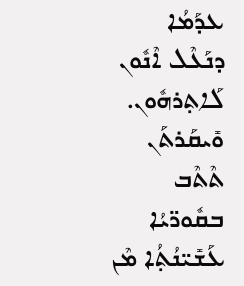ܥܕܰܡܳܐ ܕܢܰܥܶܠ ܐܶܢܽܘܢ ܠܰܐܬ݂ܪܗܽܘܢ. ܘܺܝܩܰܪܬܰܢ ܬܶܬܶܒ ܒܩܽܘܖ̈ܝܳܐ ܥܰܫܺܝ̈ܢܳܬ݂ܳܐ ܡܶܢ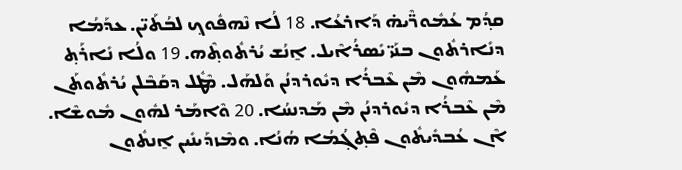ܩܕ݂ܳܡ ܥܳܡܽܘܖ̈ܶܝܗ̇ ܕܰܐܪܥܳܐ. 18 ܠܳܐ ܢܶܗܦܽܘܟ݂ ܠܒܳܬܰܝ̈ܢ. ܥܕܰܡܳܐ ܕܢܺܐܪܬܽܘܢ ܒܢܰܝ̈ ܝܺܣܪܳܐܶܝܠ. ܐ̱ܢܳܫ ܝܳܪܬܽܘܬ݂ܶܗ. 19 ܘܠܳܐ ܢܺܐܪܰܬ݂ ܥܰܡܗܽܘܢ ܡܶܢ ܥܶܒܪܳܐ ܕܝܽܘܪܕܢܳܢ ܘܰܠܗܰܠ. ܡܶܛܽܠ ܕܩܰܒܶܠܢ ܝܳܪܬܽܘܬܰܢ ܡܶܢ ܥܶܒܪܳܐ ܕܝܽܘܪܕܢܳܢ ܡܶܢ ܡܰܕܢܚܳܐ. 20 ܘܶܐܡܰܪ ܠܗܽܘܢ ܡܽܘܫܶܐ. ܐܶܢ ܥܳܒܕܺܝܬܽܘܢ ܦܶܬ݂ܓ݂ܳܡܳܐ ܗܳܢܳܐ. ܘܡܶܙܕܰܝܢܺܝܢ ܐ̱ܢܬܽܘܢ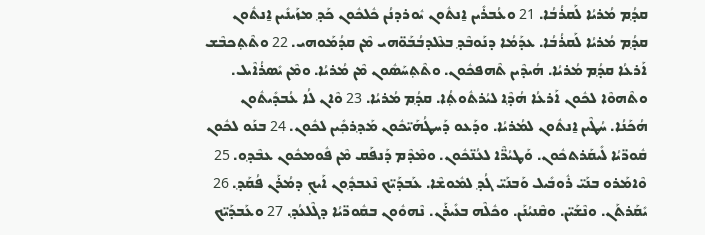ܩܕ݂ܳܡ ܡܳܪܝܳܐ ܠܰܩܪܳܒܳܐ. 21 ܘܥܳܒܪܺܝܢ ܐ̱ܢܬܽܘܢ ܝܽܘܪܕܢܳܢ ܟܽܠܟܽܘܢ ܟܰܕ݂ ܡܙܰܝܢܺܝܢ ܐ̱ܢܬܽܘܢ ܩܕ݂ܳܡ ܡܳܪܝܳܐ ܠܰܩܪܳܒܳܐ. ܥܕܰܡܳܐ ܕܢܰܘܒܶܕ݂ ܒܥܶܠܕܒܳܒܰܘ̈ܗܝ ܡܶܢ ܩܕܳܡܰܘܗܝ. 22 ܘܬܶܬ݂ܟܒܶܫ ܐܰܪܥܳܐ ܩܕ݂ܳܡ ܡܳܪܝܳܐ. ܗܳܝܕܶܝܢ ܬܶܗܦܟܽܘܢ. ܘܬܶܬ݂ܚܰܣܽܘܢ ܡܶܢ ܡܳܪܝܳܐ. ܘܡܶܢ ܝܺܣܪܳܐܶܝܠ. ܘܬܶܗܘܶܐ ܠܟܽܘܢ ܐܰܪܥܳܐ ܗܳܕ݂ܶܐ ܠܝܳܪܬܽܘܬ݂ܳܐ. ܩܕ݂ܳܡ ܡܳܪܝܳܐ. 23 ܘܶܐܢ ܠܳܐ ܥܳܒܕܺܝܬܽܘܢ ܗܳܟܰܢܳܐ. ܚܳܛܶܝܢ ܐ̱ܢܬܽܘܢ ܠܡܳܪܝܳܐ. ܘܕܰܥܘ ܕܰܚܛܳܗܰܝ̈ܟܽܘܢ ܡܰܕ݂ܪܟ݂ܺܝܢ ܠܟܽܘܢ. 24 ܒܢܰܘ ܠܟܽܘܢ ܩܽܘܖ̈ܝܳܐ ܠܺܝܩܰܪܬܟܽܘܢ. ܘܰܛܝܳܖ̈ܶܐ ܠܥܳܢ̈ܟܽܘܢ. ܘܡܶܕܶܡ ܕܰܢܦܰܩ ܡܶܢ ܦܽܘܡܟܽܘܢ ܥܒܶܕ݂ܘ. 25 ܘܶܐܡܰܪܘ ܒܢܰܝ̈ ܪܽܘܒܺܝܠ ܘܰܒܢܰܝ̈ ܓܳܕ݂ ܠܡܽܘܫܶܐ. ܥܰܒܕܰܝ̈ܟ ܢܶܥܒܕ݂ܽܘܢ ܐܰܝܟ݂ ܕܡܳܪܰܢ ܦܳܩܰܕ݂. 26 ܝܺܩܰܪܬܰܢ. ܘܢܶܫܰܝ̈ܢ. ܘܩܶܢܝܳܢܰܢ. ܘܟܽܠܶܗ ܒܥܺܝܪܰܢ. ܢܶܗܘܽܘܢ ܒܩܽܘܖ̈ܝܳܐ ܕܓܶܠܥܳܕ݂. 27 ܘܥܰܒܕܰܝ̈ܟ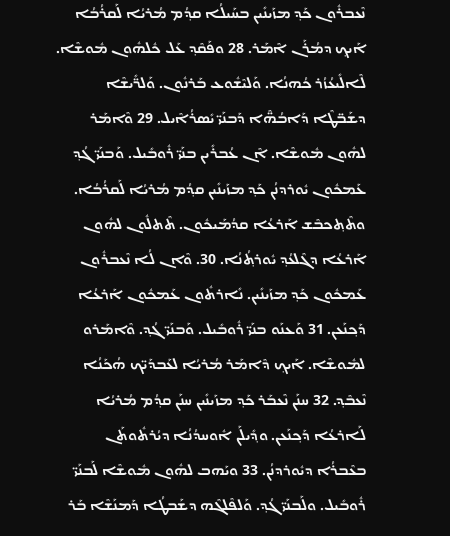ܢܶܥܒܪܽܘܢ ܟܰܕ݂ ܡܙܰܝܢܺܝܢ ܒܚܰܝܠܳܐ ܩܕ݂ܳܡ ܡܳܪܝܳܐ ܠܰܩܪܳܒܳܐ ܐܰܝܟ݂ ܕܡܳܪܰܢ ܐܶܡܰܪ. 28 ܘܦܰܩܶܕ݂ ܥܰܠ ܟܽܠܗܽܘܢ ܡܽܘܫܶܐ. ܠܶܐܠܺܝܥܳܙܳܪ ܟܳܗܢܳܐ. ܘܰܠܝܶܫܽܘܥ ܒܰܪܢܽܘܢ. ܘܰܠܖ̈ܺܝܫܶܐ ܕܫܰܒ̈ܛܶܐ ܕܰܐܒܳܗ̈ܶܐ ܕܰܒܢܰܝ̈ ܝܺܣܪܳܐܶܝܠ. 29 ܘܶܐܡܰܪ ܠܗܽܘܢ ܡܽܘܫܶܐ. ܐܶܢ ܥܳܒܪܺܝܢ ܒܢܰܝ̈ ܪܽܘܒܺܝܠ. ܘܰܒܢܰܝ̈ ܓܳܕ݂ ܥܰܡܟܽܘܢ ܝܽܘܪܕܢܳܢ ܟܰܕ݂ ܡܙܰܝܢܺܝܢ ܩܕ݂ܳܡ ܡܳܪܝܳܐ ܠܰܩܪܳܒܳܐ. ܘܬܶܬ݂ܟܒܶܫ ܐܰܪܥܳܐ ܩܕܳܡܰܝܟܽܘܢ. ܬܶܬܠܽܘܢ ܠܗܽܘܢ ܐܰܪܥܳܐ ܕܓܶܠܥܳܕ݂ ܝܽܘܪܬ݂ܳܢܳܐ. 30. ܘܶܐܢ ܠܳܐ ܢܶܥܒܪܽܘܢ ܥܰܡܟܽܘܢ ܟܰܕ݂ ܡܙܰܝܢܺܝܢ. ܢܺܐܪܬܽܘܢ ܥܰܡܟܽܘܢ ܐܰܪܥܳܐ ܕܰܟ݂ܢܰܥܢ. 31 ܘܰܥܢܰܘ ܒܢܰܝ̈ ܪܽܘܒܺܝܠ. ܘܰܒܢܰܝ̈ ܓܳܕ݂. ܘܶܐܡܰܪܘ ܠܡܽܘܫܶܐ. ܐܰܝܟ݂ ܕܶܐܡܰܪ ܡܳܪܝܳܐ ܠܥܰܒܕܰܝ̈ܟ ܗܳܟܰܢܳܐ ܢܶܥܒܶܕ݂. 32 ܚܢܰܢ ܢܶܥܒܰܪ ܟܰܕ݂ ܡܙܰܝܢܺܝܢ ܚܢܰܢ ܩܕ݂ܳܡ ܡܳܪܝܳܐ ܠܰܐܪܥܳܐ ܕܰܟ݂ܢܰܥܢ. ܘܕ݂ܺܝܠܰܢ ܐܽܘܚܕܳܢܳܐ ܕܝܳܪܬܽܘܬܰܢ ܒܥܶܒܪܳܐ ܕܝܽܘܪܕܢܳܢ. 33 ܘܝܰܗܒ ܠܗܽܘܢ ܡܽܘܫܶܐ ܠܰܒܢܰܝ̈ ܪܽܘܒܺܝܠ. ܘܠܰܒܢܰܝ̈ ܓܳܕ݂. ܘܰܠܦܶܠܓܶܗ ܕܫܰܒܛܳܐ ܕܰܡܢܰܫܶܐ ܒܰܪ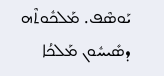ܝܰܘܣܶܦ. ܡܰܠܟܽܘܬܶܗ ܕܣܺܝܚܽܘܢ ܡܰܠܟܳܐ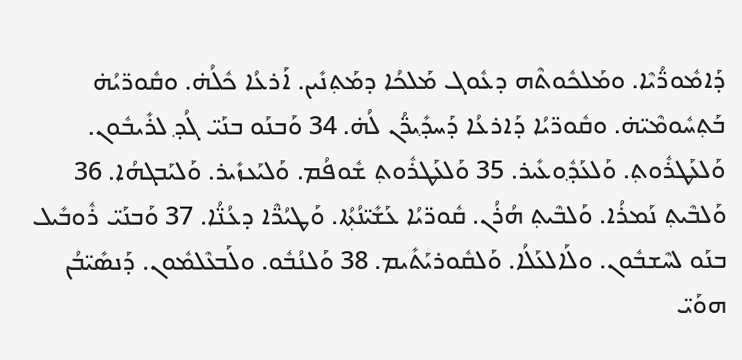ܕܰܐܡܽܘܖ̈ܳܝܶܐ. ܘܡܰܠܟܽܘܬܶܗ ܕܥܽܘܓ ܡܰܠܟܳܐ ܕܡܰܬ݂ܢܺܝܢ. ܐܰܪܥܳܐ ܟܽܠܳܗ̇. ܘܩܽܘܖ̈ܝܳܗ̇ ܒܰܬ݂ܚܽܘܡܶܝ̈ܗ̇. ܘܩܽܘܖ̈ܝܳܐ ܕܰܐܪܥܳܐ ܕܰܚܕ݂ܺܝܖ̈ܳܢ ܠܳܗ̇. 34 ܘܰܒܢܰܘ ܒܢܰܝ̈ ܓܳܕ݂ ܠܪܺܝܒܽܘܢ. ܘܰܠܥܰܛܪܽܘܬ݂. ܘܰܠܥܰܕ݂ܽܘܥܺܝܪ. 35 ܘܰܠܥܰܛܪܽܘܬ݂ ܫܽܘܦܳܡ. ܘܰܠܝܰܥܙܺܝܪ. ܘܰܠܝܰܒܓܗܳܐ. 36 ܘܰܠܒܶܝܬ݂ ܢܰܡܪܳܐ. ܘܰܠܒܶܝܬ݂ ܗܳܪܳܢ. ܩܽܘܖ̈ܝܳܐ ܥܰܫܺܝ̈ܢܳܬ݂ܳܐ. ܘܰܛܝܳܖ̈ܶܐ ܕܥܳܢ̈ܳܐ. 37 ܘܰܒܢܰܝ̈ ܪܽܘܒܺܝܠ ܒܢܰܘ ܠܚܶܫܒܽܘܢ. ܘܠܰܐܠܥܰܠܳܐ. ܘܰܠܩܽܘܪܝܰܬܺܝܡ. 38 ܘܰܠܢܳܒܽܘ. ܘܠܰܒܥܶܠܡܽܘܢ. ܕܰܢܣܺܝ̈ܒܳܢ ܗܘܰܝ̈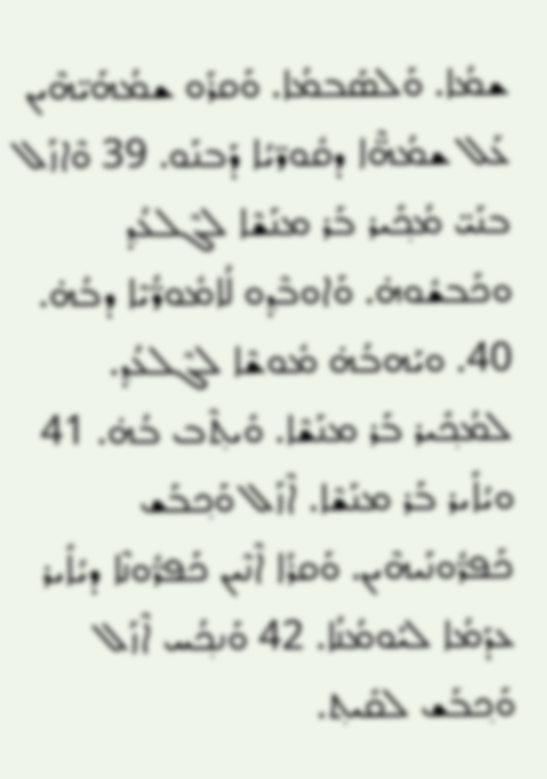ܫܡܳܐ. ܘܰܠܣܰܒܡܳܐ. ܘܰܩܪܰܘ ܫܡܳܗܰܝ̈ܗܶܝܢ ܥܰܠ ܫܡܳܗ̈ܶܐ ܕܩܽܘܖ̈ܝܳܐ ܕܰܒܢܰܘ. 39 ܘܶܐܙܰܠ ܒܢܰܝ̈ ܡܳܟ݂ܺܝܪ ܒܰܪ ܡܢܰܫܶܐ ܠܓܶܠܥܳܕ݂ ܘܟܰܒܫܽܘܗ̇. ܘܰܐܘܒܶܕ݂ܘ ܠܳܐܡܽܘܖ̈ܳܝܶܐ ܕܒܳܗ̇. 40. ܘܝܰܗܒܳܗ̇ ܡܽܘܫܶܐ ܠܓܶܠܥܳܕ݂. ܠܡܳܟ݂ܺܝܪ ܒܰܪ ܡܢܰܫܶܐ. ܘܺܝܬ݂ܶܒ ܒܳܗ̇. 41 ܘܝܳܐܺܝܪ ܒܰܪ ܡܢܰܫܶܐ. ܐܶܙܰܠ ܘܰܟ݂ܒܰܫ ܟܰܦܖ̈ܽܘܢܰܝܗܶܝܢ. ܘܰܩܪܳܐ ܐܶܢܶܝܢ ܟܰܦܖ̈ܽܘܢܶܐ ܕܝܳܐܺܝܪ ܥܕܰܡܳܐ ܠܝܰܘܡܳܢܳܐ. 42 ܘܰܢܟ݂ܳܚ ܐܶܙܰܠ ܘܰܟ݂ܒܰܫ ܠܩܺܝܬ݂.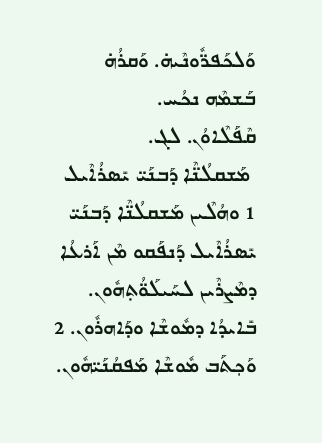ܘܰܠܟܰܦܖ̈ܽܘܢܶܝܗ̇. ܘܰܩܪܳܗ̇ ܒܰܫܡܶܗ ܢܟܳܚ.
ܩܶܦܰܠܶܐܘܳܢ. ܠܓ.
 ܡܰܫܩܠܳܢ̈ܶܐ ܕܰܒܢܰܝ̈ ܝܺܣܪܳܐܶܝܠ
1 ܘܗܳܠܶܝܢ ܡܰܫܩܠܳܢ̈ܶܐ ܕܰܒܢܰܝ̈ ܝܺܣܪܳܐܶܝܠ ܕܰܢܦܰܩܘ ܡܶܢ ܐܰܪܥܳܐ ܕܡܶܨܪܶܝܢ ܠܚܰܝܠܰܘ̈ܳܬ݂ܗܽܘܢ. ܒܺܐܝܕܳܐ ܕܡܽܘܫܶܐ ܘܕܰܐܗܪܽܘܢ. 2 ܘܰܟ݂ܬܰܒ ܡܽܘܫܶܐ ܡܰܦܩܳܢܰܝ̈ܗܽܘܢ.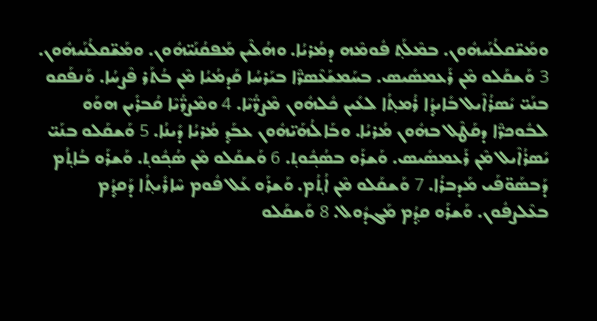ܘܡܰܫ̈ܩܠܳܢܰܝܗܽܘܢ. ܒܡܶܠܰܬ݂ ܦܽܘܡܶܗ ܕܡܳܪܝܳܐ. ܘܗܳܠܶܝܢ ܡܰܦܩܳܢܰܝ̈ܗܽܘܢ. ܘܡܰܫ̈ܩܠܳܢܰܝܗܽܘܢ. 3 ܘܰܫܩܰܠܘ ܡܶܢ ܪܰܥܡܣܺܝܣ. ܒܚܰܡܫܰܥܶܣܖ̈ܶܐ ܒܝܰܪܚܳܐ ܩܰܕܡܳܝܳܐ ܡܶܢ ܒܳܬܰܪ ܦܶܨܚܳܐ. ܘܰܢܦܰܩܘ ܒܢܰܝ̈ ܝܺܣܪܳܐܶܝܠ ܒܺܐܝܕ݂ܳܐ ܪܳܡܬ݂ܳܐ ܠܥܺܝܢ ܟܽܠܗܽܘܢ ܡܶܨܖ̈ܳܝܶܐ. 4 ܘܡܶܨܖ̈ܳܝܶܐ ܩܳܒܪܺܝܢ ܗܘܰܘ ܠܒܽܘܟܖ̈ܶܐ ܕܩܰܛܶܠ ܒܗܽܘܢ ܡܳܪܝܳܐ. ܘܒܰܐܠܳܗܰܝ̈ܗܽܘܢ ܥܒܰܕ݂ ܡܳܪܝܳܐ ܕܺܝܢܳܐ. 5 ܘܰܫܩܰܠܘ ܒܢܰܝ̈ ܝܺܣܪܳܐܶܝܠ ܡܶܢ ܪܰܥܡܣܺܝܣ. ܘܰܫܪܰܘ ܒܣܳܟ݂ܽܘܬ݂. 6 ܘܰܫܩܰܠܘ ܡܶܢ ܣܳܟ݂ܽܘܬ݂. ܘܰܫܪܰܘ ܒܳܐܬ݂ܳܡ ܕܰܒܣܰܘ̈ܦܰܝ ܡܰܕܒܪܳܐ. 7 ܘܰܫܩܰܠܘ ܡܶܢ ܐܳܬ݂ܳܡ. ܘܰܫܪܰܘ ܥܰܠ ܦܽܘܡ ܚܶܐܪܺܝܬ݂ܳܐ ܕܰܩܕ݂ܳܡ ܒܥܶܠܨܦܽܘܢ. ܘܰܫܪܰܘ ܩܕ݂ܳܡ ܡܰܓܕܽܘܠ. 8 ܘܰܫܩܰܠܘ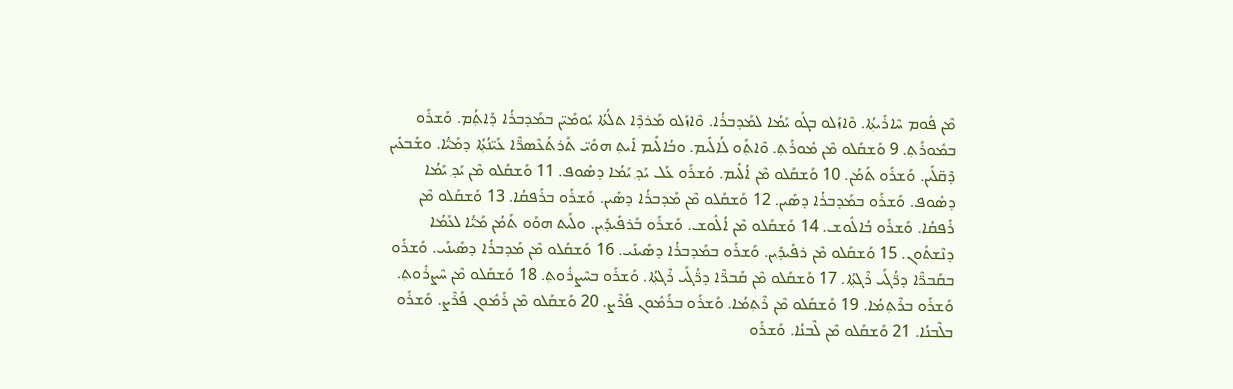ܡܶܢ ܦܽܘܡ ܚܶܐܪܺܝܬ݂ܳܐ. ܘܶܐܙܰܠܘ ܒܓܰܘ ܝܰܡܳܐ ܠܡܰܕܒܪܳܐ. ܘܶܐܙܰܠܘ ܡܰܪܕܶܐ ܬܠܳܬܳܐ ܝܰܘܡܺܝ̈ܢ ܒܡܰܕܒܪܳܐ ܕܰܐܬ݂ܳܡ. ܘܰܫܪܰܘ ܒܡܽܘܪܰܬ݂. 9 ܘܰܫܩܰܠܘ ܡܶܢ ܡܽܘܪܰܬ݂. ܘܶܐܬ݂ܰܘ ܠܳܐܠܺܝܡ. ܘܒܳܐܠܺܝܡ ܐܺܝܬ݂ ܗܘܰܝ̈ ܬܰܪܬܰܥܶܣܖ̈ܶܐ ܥܰܝ̈ܢܳܬ݂ܳܐ ܕܡܰܝ̈ܳܐ. ܘܫܰܒܥܺܝܢ ܕܶܩ̈ܠܺܝܢ. ܘܰܫܪܰܘ ܬܰܡܳܢ. 10 ܘܰܫܩܰܠܘ ܡܶܢ ܐܳܠܺܝܡ. ܘܰܫܪܰܘ ܥܰܠ ܝܰܕ݂ ܝܰܡܳܐ ܕܣܽܘܦ. 11 ܘܰܫܩܰܠܘ ܡܶܢ ܝܰܕ݂ ܝܰܡܳܐ ܕܣܽܘܦ. ܘܰܫܪܰܘ ܒܡܰܕܒܪܳܐ ܕܣܺܝܢ. 12 ܘܰܫܩܰܠܘ ܡܶܢ ܡܰܕܒܪܳܐ ܕܣܺܝܢ. ܘܰܫܪܰܘ ܒܪܰܦܩܳܐ. 13 ܘܰܫܩܰܠܘ ܡܶܢ ܪܰܦܩܳܐ. ܘܰܫܪܰܘ ܒܳܐܠܽܘܫ. 14 ܘܰܫܩܰܠܘ ܡܶܢ ܐܳܠܽܘܫ. ܘܰܫܪܰܘ ܒܰܪܦܺܝܕ݂ܺܝܢ. ܘܠܰܝܬ ܗܘܰܘ ܬܰܡܳܢ ܡܰܝ̈ܳܐ ܠܥܰܡܳܐ ܕܢܶܫܬܽܘܢ. 15 ܘܰܫܩܰܠܘ ܡܶܢ ܪܦܺܝܕ݂ܺܝܢ. ܘܰܫܪܰܘ ܒܡܰܕܒܪܳܐ ܕܣܺܝܢܰܝ. 16 ܘܰܫܩܰܠܘ ܡܶܢ ܡܰܕܒܪܳܐ ܕܣܺܝܢܰܝ. ܘܰܫܪܰܘ ܒܩܰܒܖ̈ܶܐ ܕܖ̈ܳܓܰܝ ܪܶܓܬ݂ܳܐ. 17 ܘܰܫܩܰܠܘ ܡܶܢ ܩܰܒܖ̈ܶܐ ܕܖ̈ܳܓܰܝ ܪܶܓܬ݂ܳܐ. ܘܰܫܪܰܘ ܒܚܶܨܪܽܘܬ݂. 18 ܘܰܫܩܰܠܘ ܡܶܢ ܚܶܨܪܽܘܬ݂. ܘܰܫܪܰܘ ܒܪܶܬ݂ܡܳܐ. 19 ܘܰܫܩܰܠܘ ܡܶܢ ܪܶܬ݂ܡܳܐ. ܘܰܫܪܰܘ ܒܪܰܡܽܘܢ ܦܰܪܶܨ. 20 ܘܰܫܩܰܠܘ ܡܶܢ ܪܰܡܽܘܢ ܦܰܪܶܨ. ܘܰܫܪܰܘ ܒܠܶܒܢܳܐ. 21 ܘܰܫܩܰܠܘ ܡܶܢ ܠܶܒܢܳܐ. ܘܰܫܪܰܘ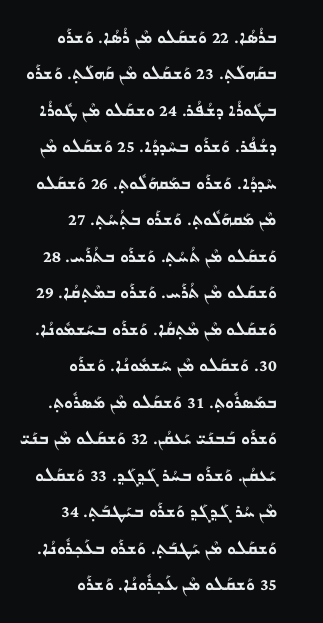ܒܪܳܣܳܐ. 22 ܘܰܫܩܰܠܘ ܡܶܢ ܪܳܣܳܐ. ܘܰܫܪܰܘ ܒܩܰܗܠܰܬ݂. 23 ܘܰܫܩܰܠܘ ܡܶܢ ܩܰܗܠܰܬ݂. ܘܰܫܪܰܘ ܒܛܽܘܪܳܐ ܕܫܳܦܳܪ. 24 ܘܫܩܰܠܘ ܡܶܢ ܛܽܘܪܳܐ ܕܫܳܦܳܪ. ܘܰܫܪܰܘ ܒܚܶܕܕܳܐ. 25 ܘܰܫܩܰܠܘ ܡܶܢ ܚܶܕܕܳܐ. ܘܰܫܪܰܘ ܒܡܰܩܗܰܠܽܘܬ݂. 26 ܘܰܫܩܰܠܘ ܡܶܢ ܡܰܩܗܰܠܽܘܬ݂. ܘܰܫܪܰܘ ܒܬ݂ܳܚܳܬ݂. 27 ܘܰܫܩܰܠܘ ܡܶܢ ܬܳܚܳܬ݂. ܘܰܫܪܰܘ ܒܬܳܪܰܚ. 28 ܘܰܫܩܰܠܘ ܡܶܢ ܬܳܪܰܚ. ܘܰܫܪܰܘ ܒܡܶܬ݂ܩܳܐ. 29 ܘܰܫܩܰܠܘ ܡܶܢ ܡܶܬ݂ܩܳܐ. ܘܰܫܪܰܘ ܒܚܰܫܡܽܘܢܳܐ. 30. ܘܰܫܩܰܠܘ ܡܶܢ ܚܰܫܡܽܘܢܳܐ. ܘܰܫܪܰܘ ܒܡܰܣܪܽܘܬ݂. 31 ܘܰܫܩܰܠܘ ܡܶܢ ܡܰܣܪܽܘܬ݂. ܘܰܫܪܰܘ ܒܰܒܢܰܝ̈ ܝܰܥܩܳܢ. 32 ܘܰܫܩܰܠܘ ܡܶܢ ܒܢܰܝ̈ ܝܰܥܩܳܢ. ܘܰܫܪܰܘ ܒܚܳܪ ܓܰܕ݂ܓܰܕ݂. 33 ܘܰܫܩܰܠܘ ܡܶܢ ܚܳܪ ܓܰܕ݂ܓܰܕ݂ ܘܰܫܪܰܘ ܒܝܰܛܒܰܬ݂. 34 ܘܰܫܩܰܠܘ ܡܶܢ ܝܰܛܒܰܬ݂. ܘܰܫܪܰܘ ܒܥܰܟ݂ܪܽܘܢܳܐ. 35 ܘܰܫܩܰܠܘ ܡܶܢ ܥܰܟ݂ܪܽܘܢܳܐ. ܘܰܫܪܰܘ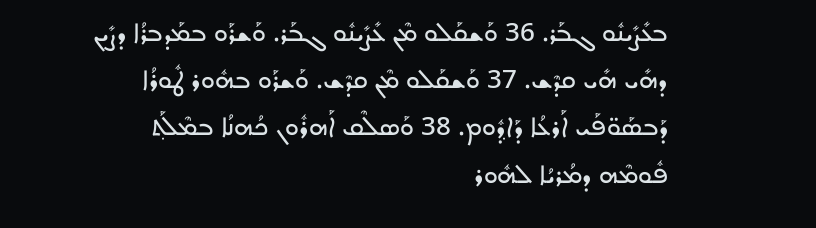ܒܥܺܨܺܝܢܽܘ ܓܒܰܪ. 36 ܘܰܫܩܰܠܘ ܡܶܢ ܥܺܨܺܝܢܽܘ ܓܒܰܪ. ܘܰܫܪܰܘ ܒܡܰܕܒܪܳܐ ܕܨܺܝܢ ܕܗܺܝ ܗܺܝ ܩܕܶܫ. 37 ܘܰܫܩܰܠܘ ܡܶܢ ܩܕܶܫ. ܘܰܫܪܰܘ ܒܗܽܘܪ ܛܽܘܪܳܐ ܕܰܒܣܰܘ̈ܦܰܝ ܐܰܪܥܳܐ ܕܰܐܕ݂ܽܘܡ. 38 ܘܰܣܠܶܩ ܐܰܗܪܽܘܢ ܟܳܗܢܳܐ ܒܡܶܠܰܬ݂ ܦܽܘܡܶܗ ܕܡܳܪܝܳܐ ܠܗܽܘܪ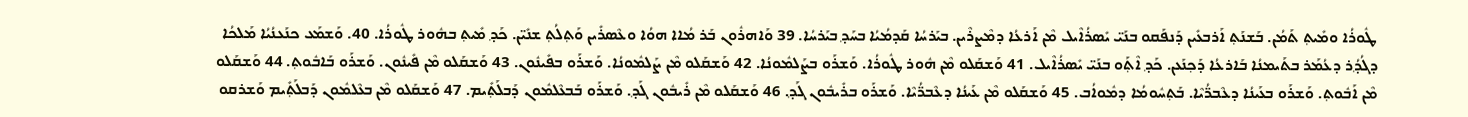ܛܽܘܪܳܐ ܘܡܺܝܬ݂ ܬܰܡܳܢ. ܒܰܫܢܰܬ݂ ܐܰܪܒܥܺܝܢ ܕܰܢܦܰܩܘ ܒܢܰܝ̈ ܝܺܣܪܳܐܶܝܠ ܡܶܢ ܐܰܪܥܳܐ ܕܡܶܨܪܶܝܢ. ܒܝܰܪܚܳܐ ܩܰܕܡܳܝܳܐ ܒܚܰܕ݂ ܒܝܰܪܚܳܐ. 39 ܘܰܐܗܪܽܘܢ ܒܰܪ ܡܳܐܐ ܗܘܳܐ ܘܥܶܣܪܺܝܢ ܘܰܬ݂ܠܳܬ݂ ܫܢܺܝ̈ܢ. ܟܰܕ݂ ܡܺܝܬ݂ ܒܗܽܘܪ ܛܽܘܪܳܐ. 40. ܘܰܫܡܰܥ ܟܢܰܥܢܳܝܳܐ ܡܰܠܟܳܐ ܕܓܳܕ݂ܳܪ ܕܥܳܡܰܪ ܒܬܰܝܡܢܳܐ ܒܰܐܪܥܳܐ ܕܰܟ݂ܢܰܥܢ. ܟܰܕ݂ ܐܶܬ݂ܰܘ ܒܢܰܝ̈ ܝܺܣܪܳܐܶܝܠ. 41 ܘܰܫܩܰܠܘ ܡܶܢ ܗܽܘܪ ܛܽܘܪܳܐ. ܘܰܫܪܰܘ ܒܨܰܠܡܽܘܢܳܐ. 42 ܘܰܫܩܰܠܘ ܡܶܢ ܨܰܠܡܽܘܢܳܐ. ܘܰܫܪܰܘ ܒܦܺܝܢܽܘܢ. 43 ܘܰܫܩܰܠܘ ܡܶܢ ܦܺܝܢܽܘܢ. ܘܰܫܪܰܘ ܒܰܐܒܽܘܬ݂. 44 ܘܰܫܩܰܠܘ ܡܶܢ ܐܰܒܽܘܬ݂. ܘܰܫܪܰܘ ܒܥܰܝܢܳܐ ܕܥܶܒܖ̈ܳܝܶܐ. ܒܰܬ݂ܚܽܘܡܳܐ ܕܡܽܘܐܳܒ. 45 ܘܰܫܩܰܠܘ ܡܶܢ ܥܰܝܢܳܐ ܕܥܶܒܖ̈ܳܝܶܐ. ܘܰܫܪܰܘ ܒܪܺܝܒܽܘܢ ܓܰܕ݂. 46 ܘܰܫܩܰܠܘ ܡܶܢ ܪܺܝܒܽܘܢ ܓܰܕ݂. ܘܰܫܪܰܘ ܒܰܒܥܶܠܡܽܘܢ ܕܰܒܠܰܬ݂ܺܝܡ. 47 ܘܰܫܩܰܠܘ ܡܶܢ ܒܥܶܠܡܽܘܢ ܕܰܒܠܰܬ݂ܺܝܡ ܘܰܫܪܩܘ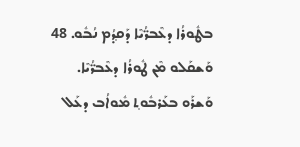ܒܛܽܘܪܳܐ ܕܥܶܒܖ̈ܳܝܶܐ ܕܰܩܕ݂ܳܡ ܢܳܒܽܘ. 48 ܘܰܫܩܰܠܘ ܡܶܢ ܛܽܘܪܳܐ ܕܥܶܒܖ̈ܳܝܶܐ. ܘܰܫܪܰܘ ܒܥܰܪܒܽܘܬ݂ ܡܽܘܐܳܒ ܕܥܰܠ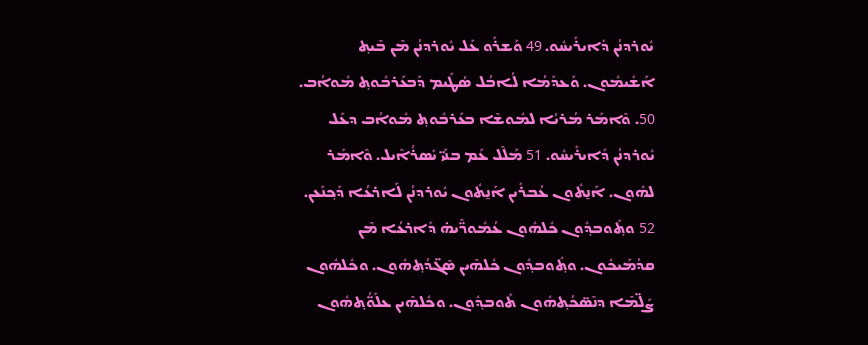ܝܽܘܪܕܢܳܢ ܕܺܐܝܪܺܝܚܽܘ. 49 ܘܰܫܪܰܘ ܥܰܠ ܝܽܘܪܕܢܳܢ ܡܶܢ ܒܶܝܬ݂ ܐܰܫܺܝܡܽܘܢ. ܘܰܥܕܰܡܳܐ ܠܳܐܒܳܠ ܣܳܛܺܝܡ ܕܰܒܥܰܪܒܽܘܬ݂ ܡܽܘܐܳܒ. 50. ܘܶܐܡܰܪ ܡܳܪܝܳܐ ܠܡܽܘܫܶܐ ܒܥܰܪܒܽܘܬ݂ ܡܽܘܐܳܒ ܕܥܰܠ ܝܽܘܪܕܢܳܢ ܕܺܐܝܪܺܝܚܽܘ. 51 ܡܰܠܶܠ ܥܰܡ ܒܢܰܝ̈ ܝܺܣܪܳܐܶܝܠ. ܘܶܐܡܰܪ ܠܗܽܘܢ. ܐܰܢ̱ܬܽܘܢ ܥܳܒܪܺܝܢ ܐܰܢ̱ܬܽܘܢ ܝܽܘܪܕܢܳܢ ܠܰܐܪܥܳܐ ܕܰܟ݂ܢܰܥܢ. 52 ܘܬ݂ܰܘܒܕ݂ܽܘܢ ܟܽܠܗܽܘܢ ܥܳܡܽܘܖ̈ܶܝܗ̇ ܕܰܐܪܥܳܐ ܡܶܢ ܩܕܳܡܰܝܟܽܘܢ. ܘܬ݂ܽܘܒܕ݂ܽܘܢ ܟܽܠܗܶܝܢ ܣܶܓ̈ܕܳܬ݂ܗܽܘܢ. ܘܟܽܠܗܽܘܢ ܨܰܠ̈ܡܶܐ ܕܢܶܣ̈ܟܳܬ݂ܗܽܘܢ ܬܰܘܒܕ݂ܽܘܢ. ܘܟܽܠܗܶܝܢ ܥܠܰܘ̈ܳܬ݂ܗܽܘܢ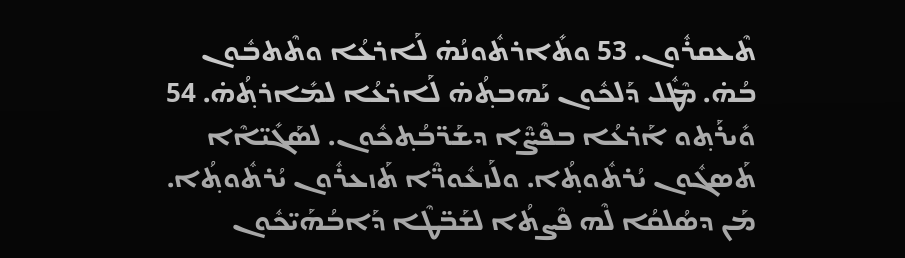ܬܶܥܩܪܽܘܢ. 53 ܘܬܺܐܪܬܽܘܢܳܗ̇ ܠܰܐܪܥܳܐ ܘܬܶܬܒܽܘܢ ܒܳܗ̇. ܡܶܛܽܠ ܕܰܠܟܽܘܢ ܝܰܗܒܬ݂ܳܗ̇ ܠܰܐܪܥܳܐ ܠܡܺܐܪܬ݂ܳܗ̇. 54 ܘܺܝܪܰܬ݂ܘ ܐܰܪܥܳܐ ܒܦܶܨ̈ܶܐ ܕܫܰܖ̈ܒܳܬ݂ܟܽܘܢ. ܠܣܰܓܺܝ̈ܐܶܐ ܬܰܣܓܽܘܢ ܝܳܪܬܽܘܬ݂ܳܐ. ܘܠܰܙܥܽܘܖ̈ܶܐ ܬܰܙܥܪܽܘܢ ܝܳܪܬܽܘܬ݂ܳܐ. ܡܰܢ ܕܣܳܠܩܳܐ ܠܶܗ ܦܶܨܬܳܐ ܠܫܰܒ̈ܛܶܐ ܕܰܐܒܳܗܰܝ̈ܟܽܘܢ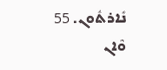ܢܺܐܪܬܽܘܢ. 55 ܘܶܐܢ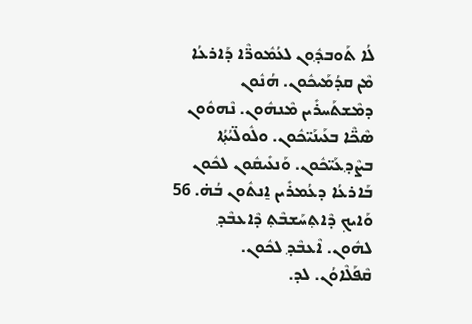ܠܳܐ ܬܰܘܒܕ݂ܽܘܢ ܠܥܳܡܽܘܖ̈ܶܐ ܕܰܐܪܥܳܐ ܡܶܢ ܩܕܳܡܰܝܟܽܘܢ. ܗܳܢܽܘܢ ܕܡܶܫܬܰܚܪܺܝܢ ܡܶܢܗܽܘܢ. ܢܶܗܘܽܘܢ ܣܶܟ̈ܶܐ ܒܥܰܝܢܰܝ̈ܟܽܘܢ. ܘܠܽܘܠ̈ܝܳܬ݂ܳܐ ܒܨܶܕ݂ܥܰܝ̈ܟܽܘܢ. ܘܰܢܥܺܝܩܽܘܢ ܠܟܽܘܢ ܒܰܐܪܥܳܐ ܕܥܳܡܪܺܝܢ ܐ̱ܢܬܽܘܢ ܒܳܗ̇. 56 ܘܰܐܝܟ݂ ܕܶܐܬ݂ܚܰܫܒܶܬ݂ ܕܶܐܥܒܶܕ݂ ܠܗܽܘܢ. ܐܶܥܒܶܕ݂ ܠܟܽܘܢ.
ܩܶܦܰܠܶܐܘܳܢ. ܠܕ.